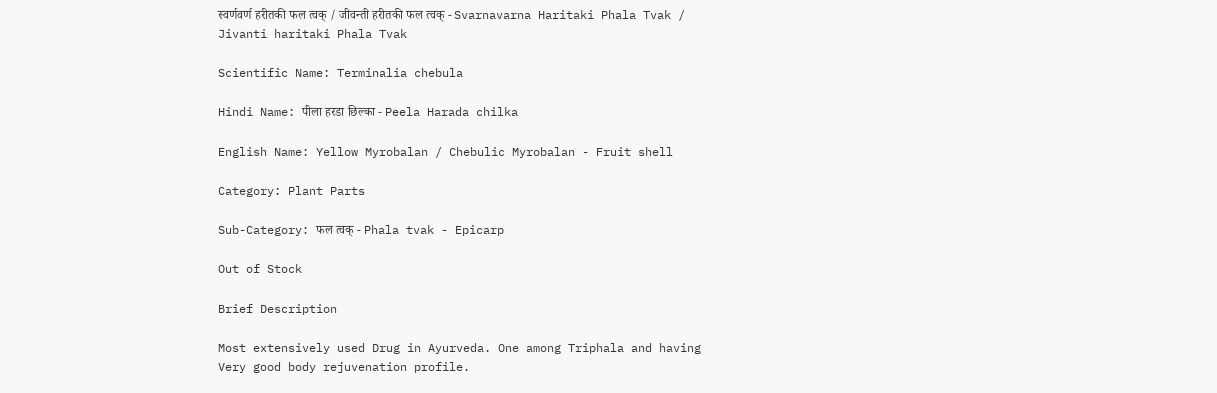स्वर्णवर्ण हरीतकी फल त्वक् / जीवन्ती हरीतकी फल त्वक् - Svarnavarna Haritaki Phala Tvak / Jivanti haritaki Phala Tvak

Scientific Name: Terminalia chebula

Hindi Name: पीला हरडा छिल्का - Peela Harada chilka

English Name: Yellow Myrobalan / Chebulic Myrobalan - Fruit shell

Category: Plant Parts

Sub-Category: फल त्वक् - Phala tvak - Epicarp

Out of Stock

Brief Description

Most extensively used Drug in Ayurveda. One among Triphala and having Very good body rejuvenation profile.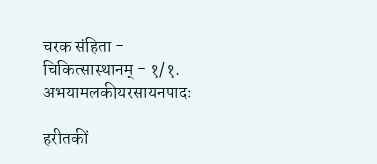चरक संहिता - चिकित्सास्थानम् - १/१. अभयामलकीयरसायनपादः

हरीतकीं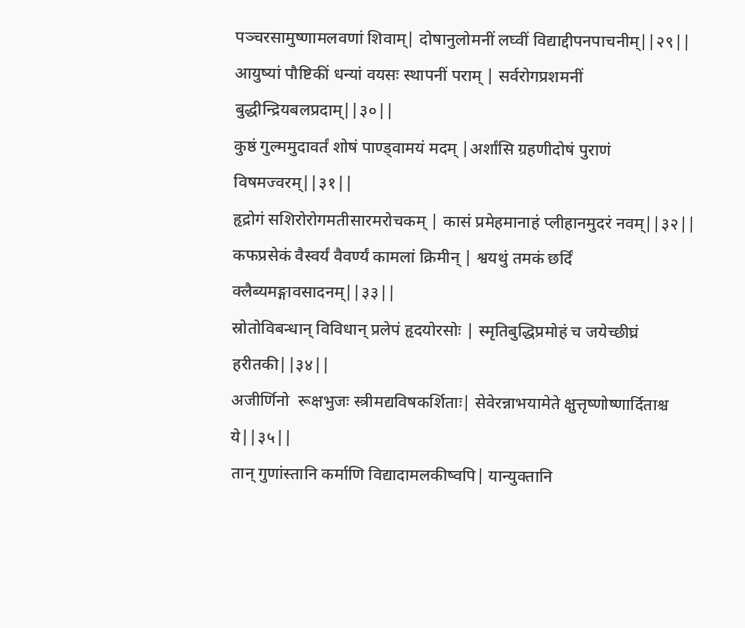पञ्चरसामुष्णामलवणां शिवाम्| दोषानुलोमनीं लघ्वीं विद्याद्दीपनपाचनीम्||२९||
आयुष्यां पौष्टिकीं धन्यां वयसः स्थापनीं पराम् | सर्वरोगप्रशमनीं बुद्धीन्द्रियबलप्रदाम्||३०||
कुष्ठं गुल्ममुदावर्तं शोषं पाण्ड्वामयं मदम् |अर्शांसि ग्रहणीदोषं पुराणं विषमज्वरम्||३१||
हृद्रोगं सशिरोरोगमतीसारमरोचकम् | कासं प्रमेहमानाहं प्लीहानमुदरं नवम्||३२||
कफप्रसेकं वैस्वर्यं वैवर्ण्यं कामलां क्रिमीन् | श्वयथुं तमकं छर्दिं क्लैब्यमङ्गावसादनम्||३३||
स्रोतोविबन्धान् विविधान् प्रलेपं हृदयोरसोः | स्मृतिबुद्धिप्रमोहं च जयेच्छीघ्रं हरीतकी||३४||
अजीर्णिनो  रूक्षभुजः स्त्रीमद्यविषकर्शिताः| सेवेरन्नाभयामेते क्षुत्तृष्णोष्णार्दिताश्च ये||३५||
तान् गुणांस्तानि कर्माणि विद्यादामलकीष्वपि| यान्युक्तानि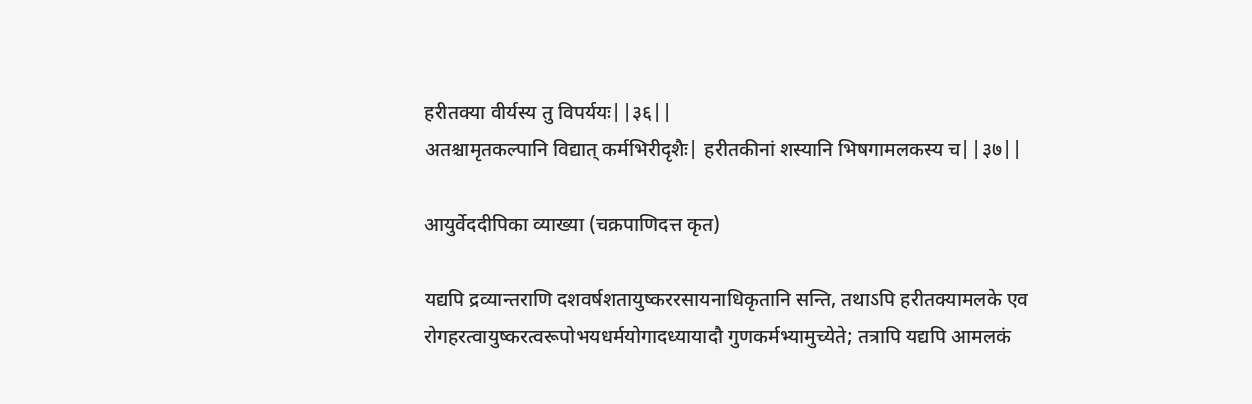हरीतक्या वीर्यस्य तु विपर्ययः||३६||
अतश्चामृतकल्पानि विद्यात् कर्मभिरीदृशैः| हरीतकीनां शस्यानि भिषगामलकस्य च||३७||

आयुर्वेददीपिका व्याख्या (चक्रपाणिदत्त कृत)

यद्यपि द्रव्यान्तराणि दशवर्षशतायुष्कररसायनाधिकृतानि सन्ति, तथाऽपि हरीतक्यामलके एव रोगहरत्वायुष्करत्वरूपोभयधर्मयोगादध्यायादौ गुणकर्मभ्यामुच्येते; तत्रापि यद्यपि आमलकं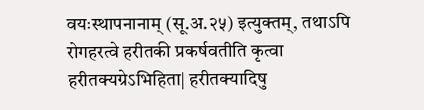वयःस्थापनानाम् (सू.अ.२५) इत्युक्तम्, तथाऽपि रोगहरत्वे हरीतकी प्रकर्षवतीति कृत्वा हरीतक्यग्रेऽभिहिता| हरीतक्यादिषु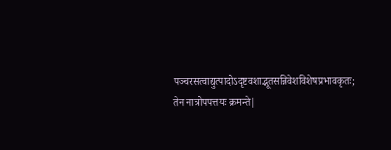पञ्चरसत्वाद्युत्पादोऽदृष्टवशाद्भूतसन्निवेशविशेषप्रभावकृतः; तेन नात्रोपपत्तयः क्रमन्ते|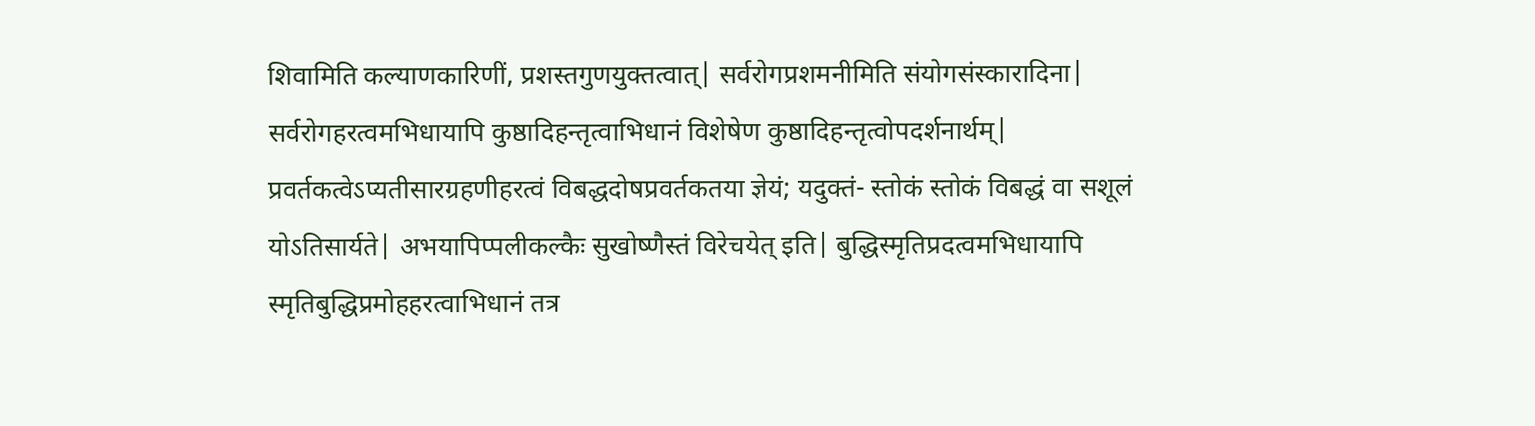शिवामिति कल्याणकारिणीं, प्रशस्तगुणयुक्तत्वात्| सर्वरोगप्रशमनीमिति संयोगसंस्कारादिना| सर्वरोगहरत्वमभिधायापि कुष्ठादिहन्तृत्वाभिधानं विशेषेण कुष्ठादिहन्तृत्वोपदर्शनार्थम्| प्रवर्तकत्वेऽप्यतीसारग्रहणीहरत्वं विबद्धदोषप्रवर्तकतया ज्ञेयं; यदुक्तं- स्तोकं स्तोकं विबद्धं वा सशूलं योऽतिसार्यते| अभयापिप्पलीकल्कैः सुखोष्णैस्तं विरेचयेत् इति| बुद्धिस्मृतिप्रदत्वमभिधायापि स्मृतिबुद्धिप्रमोहहरत्वाभिधानं तत्र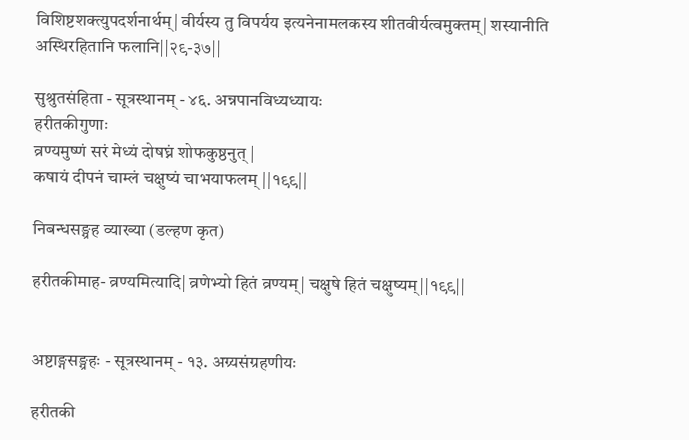विशिष्टशक्त्युपदर्शनार्थम्| वीर्यस्य तु विपर्यय इत्यनेनामलकस्य शीतवीर्यत्वमुक्तम्| शस्यानीति अस्थिरहितानि फलानि||२९-३७||

सुश्रुतसंहिता - सूत्रस्थानम् - ४६. अन्नपानविध्यध्यायः
हरीतकीगुणाः
व्रण्यमुष्णं सरं मेध्यं दोषघ्नं शोफकुष्ठनुत् |
कषायं दीपनं चाम्लं चक्षुष्यं चाभयाफलम् ||१९९||

निबन्धसङ्ग्रह व्याख्या (डल्हण कृत)

हरीतकीमाह- व्रण्यमित्यादि| व्रणेभ्यो हितं व्रण्यम्| चक्षुषे हितं चक्षुष्यम्||१९९||


अष्टाङ्गसङ्ग्रहः - सूत्रस्थानम् - १३. अग्र्यसंग्रहणीयः

हरीतकी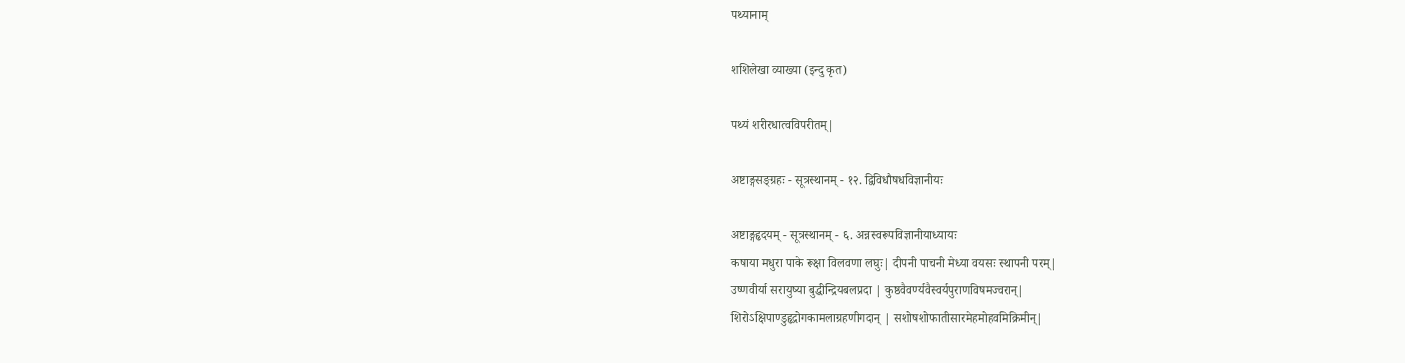पथ्यानाम्

शशिलेखा व्याख्या (इन्दु कृत)

पथ्यं शरीरधात्वविपरीतम्|

अष्टाङ्गसङ्ग्रहः - सूत्रस्थानम् - १२. द्विविधौषधविज्ञानीयः

अष्टाङ्गहृदयम् - सूत्रस्थानम् - ६. अन्नस्वरूपविज्ञानीयाध्यायः
कषाया मधुरा पाके रूक्षा विलवणा लघुः| दीपनी पाचनी मेध्या वयसः स्थापनी परम्|
उष्णवीर्या सरायुष्या बुद्धीन्द्रियबलप्रदा | कुष्ठवैवर्ण्यवैस्वर्यपुराणविषमज्वरान्|
शिरोऽक्षिपाण्डुहृद्रोगकामलाग्रहणीगदान् | सशोषशोफातीसारमेहमोहवमिक्रिमीन्|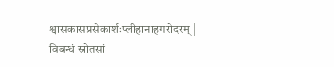श्वासकासप्रसेकार्शःप्लीहानाहगरोदरम् | विबन्धं स्रोतसां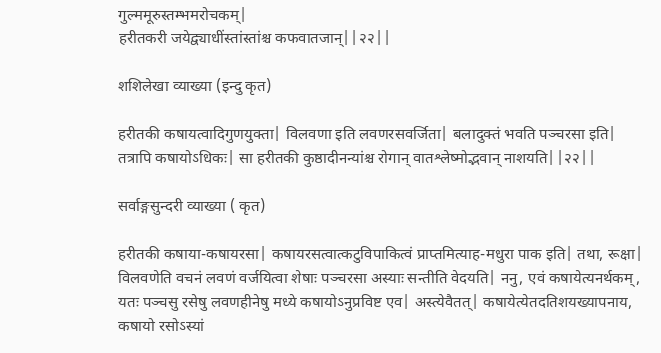गुल्ममूरुस्तम्भमरोचकम्|
हरीतकरी जयेद्व्याधींस्तांस्तांश्च कफवातजान्||२२||

शशिलेखा व्याख्या (इन्दु कृत)

हरीतकी कषायत्वादिगुणयुक्ता| विलवणा इति लवणरसवर्जिता| बलादुक्तं भवति पञ्चरसा इति| तत्रापि कषायोऽधिकः| सा हरीतकी कुष्ठादीनन्यांश्च रोगान् वातश्लेष्मोद्भवान् नाशयति||२२||

सर्वाङ्गसुन्दरी व्याख्या ( कृत)

हरीतकी कषाया-कषायरसा| कषायरसत्वात्कटुविपाकित्वं प्राप्तमित्याह-मधुरा पाक इति| तथा, रूक्षा| विलवणेति वचनं लवणं वर्जयित्वा शेषाः पञ्चरसा अस्याः सन्तीति वेदयति| ननु, एवं कषायेत्यनर्थकम्, यतः पञ्चसु रसेषु लवणहीनेषु मध्ये कषायोऽनुप्रविष्ट एव| अस्त्येवैतत्| कषायेत्येतदतिशयख्यापनाय, कषायो रसोऽस्यां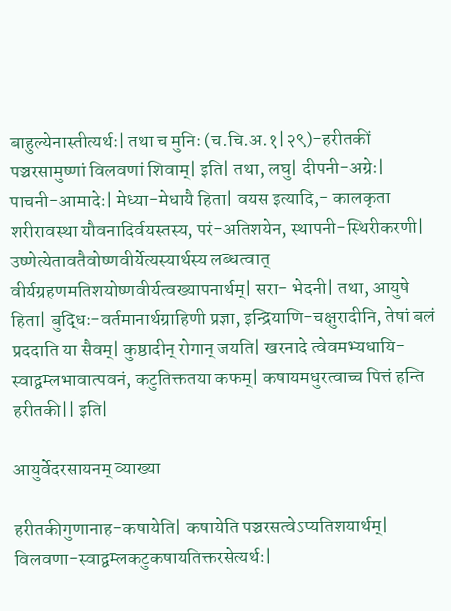बाहुल्येनास्तीत्यर्थः| तथा च मुनिः (च.चि.अ.१|२९)-हरीतकीं पञ्चरसामुष्णां विलवणां शिवाम्| इति| तथा, लघु| दीपनी-अग्रेः| पाचनी-आमादेः| मेध्या-मेधायै हिता| वयस इत्यादि,- कालकृता शरीरावस्था यौवनादिर्वयस्तस्य, परं-अतिशयेन, स्थापनी-स्थिरीकरणी| उष्णेत्येतावतैवोष्णवीर्येत्यस्यार्थस्य लब्धत्वात् वीर्यग्रहणमतिशयोष्णवीर्यत्वख्यापनार्थम्| सरा- भेदनी| तथा, आयुषे हिता| बुद्धिः-वर्तमानार्थग्राहिणी प्रज्ञा, इन्द्रियाणि-चक्षुरादीनि, तेषां बलं प्रददाति या सैवम्| कुष्ठादीन् रोगान् जयति| खरनादे त्वेवमभ्यधायि-स्वाद्वम्लभावात्पवनं, कटुतिक्ततया कफम्| कषायमधुरत्वाच्च पित्तं हन्ति हरीतकी|| इति|

आयुर्वेदरसायनम् व्याख्या

हरीतकीगुणानाह-कषायेति| कषायेति पञ्चरसत्वेऽप्यतिशयार्थम्| विलवणा-स्वाद्वम्लकटुकषायतिक्तरसेत्यर्थः|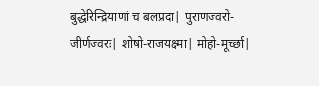बुद्धेरिन्द्रियाणां च बलप्रदा| पुराणज्वरो-जीर्णज्वरः| शोषो-राजयक्ष्मा| मोहो-मूर्च्छा|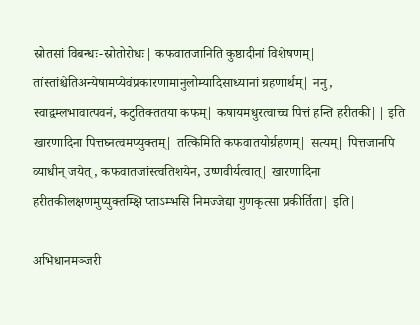स्रोतसां विबन्धः-स्रोतोरोधः| कफवातजानिति कुष्ठादीनां विशेषणम्| तांस्तांश्चेतिअन्येषामप्येवंप्रकारणामानुलोम्यादिसाध्यानां ग्रहणार्थम्| ननु, स्वाद्वम्लभावात्पवनं, कटुतिक्ततया कफम्| कषायमधुरत्वाच्च पित्तं हन्ति हरीतकी|| इति खारणादिना पित्तघ्नत्वमप्युक्तम्| तत्किमिति कफवातयोर्ग्रहणम्| सत्यम्| पित्तजानपि व्याधीन् जयेत्, कफवातजांस्त्वतिशयेन, उष्णवीर्यत्वात्| खारणादिना हरीतकीलक्षणमुप्युक्तम्क्षि प्ताऽम्भसि निमज्जेद्या गुणकृत्सा प्रकीर्तिता| इति|

अभिधानमञ्जरी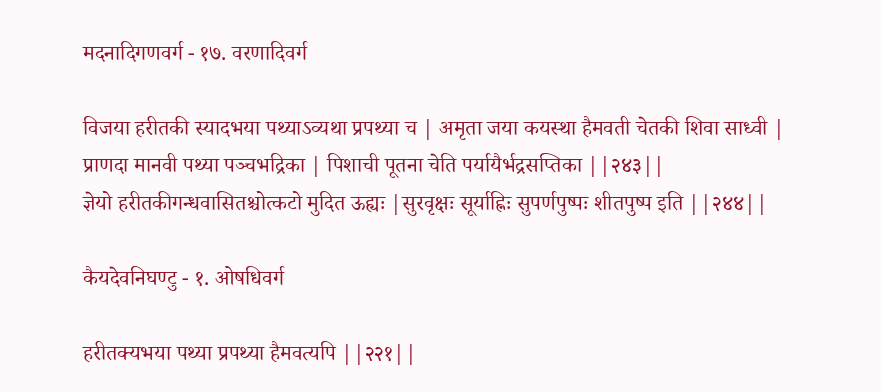मदनादिगणवर्ग - १७. वरणादिवर्ग

विजया हरीतकी स्यादभया पथ्याऽव्यथा प्रपथ्या च | अमृता जया कयस्था हैमवती चेतकी शिवा साध्वी |
प्राणदा मानवी पथ्या पञ्चभद्रिका | पिशाची पूतना चेति पर्यायैर्भद्रसप्तिका ||२४३||
ज्ञेयो हरीतकीगन्धवासितश्चोत्कटो मुदित ऊह्यः |सुरवृक्षः सूर्याह्निः सुपर्णपुष्पः शीतपुष्प इति ||२४४||

कैयदेवनिघण्टु - १. ओषधिवर्ग

हरीतक्यभया पथ्या प्रपथ्या हैमवत्यपि ||२२१||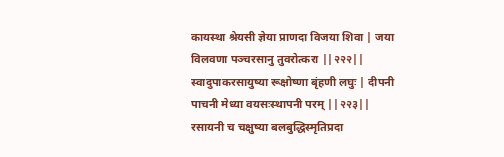कायस्था श्रेयसी ज्ञेया प्राणदा विजया शिवा | जया विलवणा पञ्चरसानु तुवरोत्करा ||२२२||
स्वादुपाकरसायुष्या रूक्षोष्णा बृंहणी लघुः | दीपनी पाचनी मेध्या वयसःस्थापनी परम् ||२२३||
रसायनी च चक्षुष्या बलबुद्धिस्मृतिप्रदा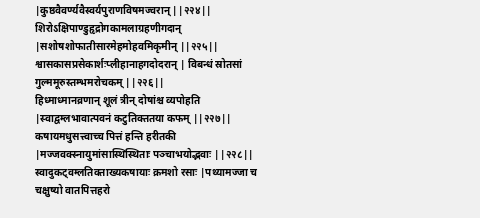|कुष्ठवैवर्ण्यवैस्वर्यपुराणविषमज्वरान् ||२२४||
शिरोऽक्षिपाण्डुहृद्रोगकामलाग्रहणीगदान् |सशोषशोफातीसारमेहमोहवमिकृमीन् ||२२५||
श्वासकासप्रसेकार्शःप्लीहानाहगदोदरान् | विबन्धं स्रोतसां गुल्ममूरुस्तम्भमरोचकम् ||२२६||
हिध्माध्मानव्रणान् शूलं त्रीन् दोषांश्च व्यपोहति |स्वाद्वम्लभावात्पवनं कटुतिक्ततया कफम् ||२२७||
कषायमधुसत्त्वाच्च पित्तं हन्ति हरीतकी |मज्जवक्स्नायुमांसास्थिस्थिताः पञ्चाभयोद्भवाः ||२२८||
स्वादुकट्वम्लतिक्ताख्यकषायाः क्रमशो रसाः |पथ्यामज्जा च चक्षुष्यो वातपित्तहरो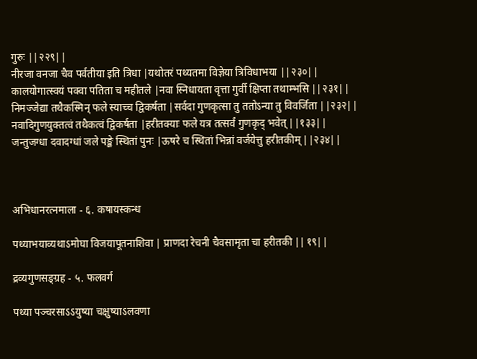गुरुः ||२२९||
नीरजा वनजा चैव पर्वतीया इति त्रिधा |यथोतरं पथ्यतमा विज्ञेया त्रिविधाभया ||२३०||
कालयोगात्स्वयं पक्वा पतिता च महीतले |नवा स्निधायता वृत्ता गुर्वी क्षिप्ता तथाम्भसि ||२३१||
निमज्जेद्या तथैकस्मिन् फले स्याच्च द्विकर्षता |सर्वदा गुणकृत्सा तु ततोऽन्या तु विवर्जिता ||२३२||
नवादिगुणयुक्तत्वं तथैकत्वं द्विकर्षता |हरीतक्याः फले यत्र तत्सर्वं गुणकृद् भवेत् ||१३३||
जन्तुजग्धा दवादग्धां जले पङ्के स्थितां पुनः |ऊषरे च स्थितां भिन्नां वर्जयेत्तु हरीतकीम् ||२३४||



अभिधानरत्नमाला - ६. कषायस्कन्ध

पथ्याभयाव्यथाऽमोघा विजयापूतनाशिवा | प्राणदा रेचनी चैवसामृता चा हरीतकी ||१९||

द्रव्यगुणसङ्ग्रह - ५. फलवर्ग

पथ्या पञ्चरसाऽऽयुष्या चक्षुष्याऽलवणा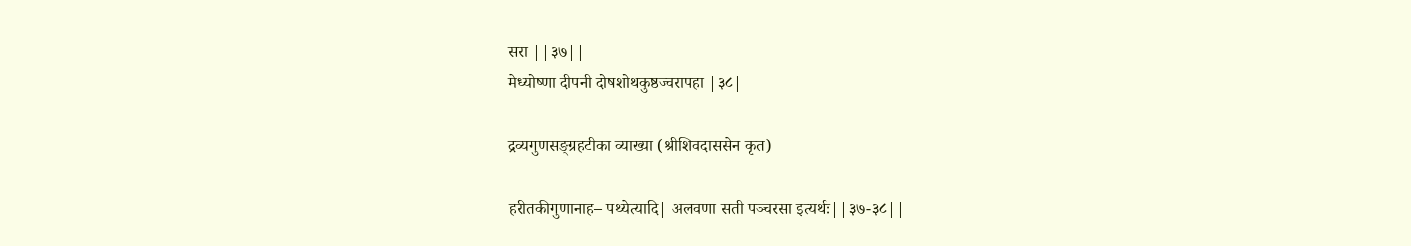सरा ||३७||
मेध्योष्णा दीपनी दोषशोथकुष्ठज्वरापहा |३८|

द्रव्यगुणसङ्ग्रहटीका व्याख्या (श्रीशिवदाससेन कृत)

हरीतकीगुणानाह– पथ्येत्यादि| अलवणा सती पञ्चरसा इत्यर्थः||३७-३८||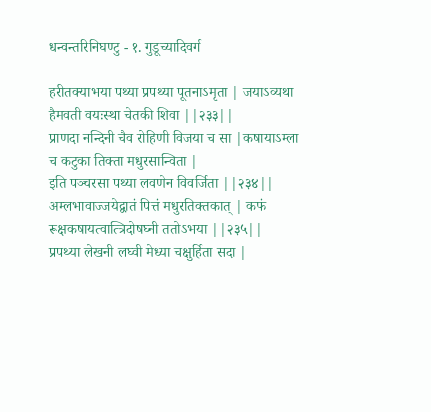धन्वन्तरिनिघण्टु - १. गुडूच्यादिवर्ग

हरीतक्याभया पथ्या प्रपथ्या पूतनाऽमृता | जयाऽव्यथा हैमवती वयःस्था चेतकी शिवा ||२३३||
प्राणदा नन्दिनी चैव रोहिणी विजया च सा |कषायाऽम्ला च कटुका तिक्ता मधुरसान्विता |
इति पञ्चरसा पथ्या लवणेन विवर्जिता ||२३४||
अम्लभावाज्जयेद्वातं पित्तं मधुरतिक्तकात् | कफं रूक्षकषायत्वात्त्रिदोषघ्नी ततोऽभया ||२३५||
प्रपथ्या लेखनी लघ्वी मेध्या चक्षुर्हिता सदा |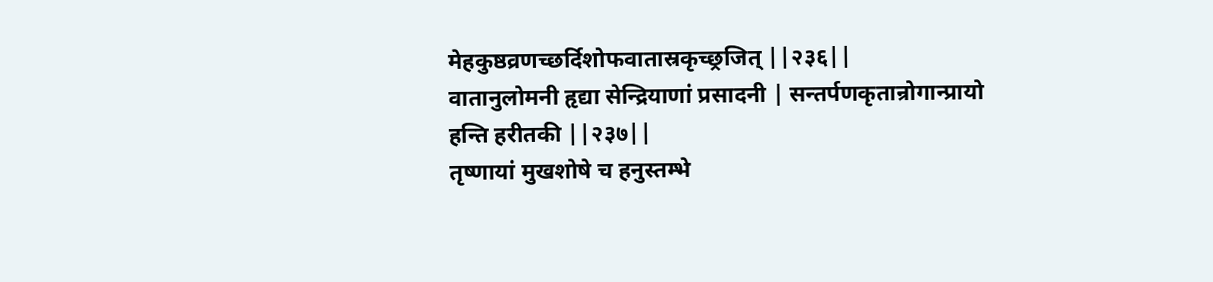मेहकुष्ठव्रणच्छर्दिशोफवातास्रकृच्छ्रजित् ||२३६||
वातानुलोमनी हृद्या सेन्द्रियाणां प्रसादनी | सन्तर्पणकृतान्रोगान्प्रायो हन्ति हरीतकी ||२३७||
तृष्णायां मुखशोषे च हनुस्तम्भे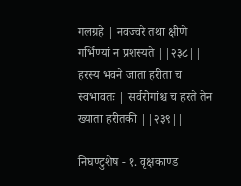गलग्रहे | नवज्वरे तथा क्षीणे गर्भिण्यां न प्रशस्यते ||२३८||
हरस्य भवने जाता हरीता च स्वभावतः | सर्वरोगांश्च च हरते तेन ख्याता हरीतकी ||२३९||

निघण्टुशेष - १. वृक्षकाण्ड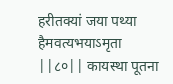हरीतक्यां जया पथ्या हैमवत्यभयाऽमृता ||८०|| कायस्था पूतना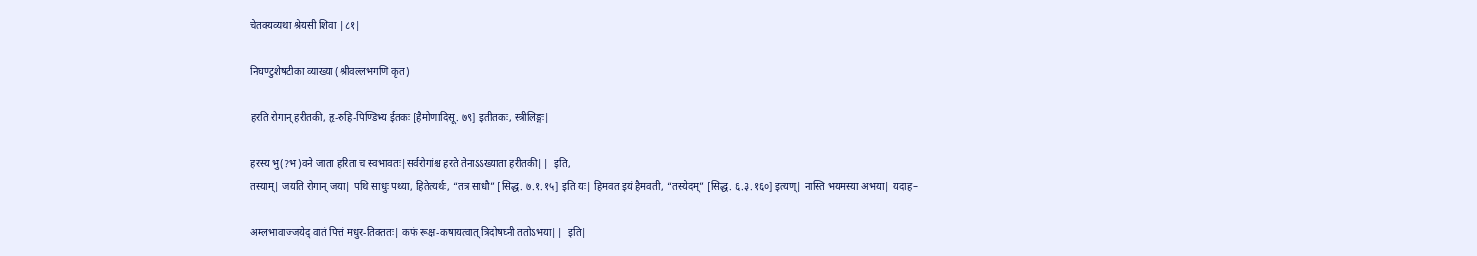चेतक्यव्यथा श्रेयसी शिवा |८१|

निघण्टुशेषटीका व्याख्या (श्रीवल्लभगणि कृत)

हरति रोगान् हरीतकी, हृ-रुहि-पिण्डिभ्य ईतकः [हैमोणादिसू. ७९] इतीतकः, स्त्रीलिङ्गः|

हरस्य भु(?भ)वने जाता हरिता च स्वभावतः|सर्वरोगांश्च हरते तेनाऽऽख्याता हरीतकी||  इति,
तस्याम्| जयति रोगान् जया| पथि साधुः पथ्या, हितेत्यर्थः, “तत्र साधौ” [सिद्ध. ७.१.१५] इति यः| हिमवत इयं हैमवती, “तस्येदम्” [सिद्ध. ६.३.१६०] इत्यण्| नास्ति भयमस्या अभया| यदाह–

अम्लभावाज्जयेद् वातं पित्तं मधुर-तिक्ततः| कफं रूक्ष-कषायत्वात् त्रिदोषघ्नी ततोऽभया||  इति|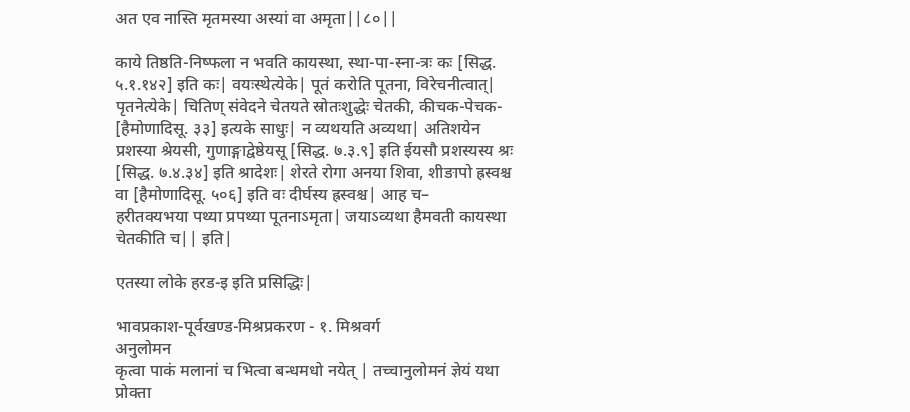अत एव नास्ति मृतमस्या अस्यां वा अमृता||८०||

काये तिष्ठति-निष्फला न भवति कायस्था, स्था-पा-स्ना-त्रः कः [सिद्ध. ५.१.१४२] इति कः| वयःस्थेत्येके| पूतं करोति पूतना, विरेचनीत्वात्| पृतनेत्येके| चितिण् संवेदने चेतयते स्रोतःशुद्धेः चेतकी, कीचक-पेचक- [हैमोणादिसू. ३३] इत्यके साधुः| न व्यथयति अव्यथा| अतिशयेन प्रशस्या श्रेयसी, गुणाङ्गाद्वेष्ठेयसू [सिद्ध. ७.३.९] इति ईयसौ प्रशस्यस्य श्रः [सिद्ध. ७.४.३४] इति श्रादेशः| शेरते रोगा अनया शिवा, शीङापो ह्रस्वश्च वा [हैमोणादिसू. ५०६] इति वः दीर्घस्य ह्रस्वश्च| आह च–
हरीतक्यभया पथ्या प्रपथ्या पूतनाऽमृता| जयाऽव्यथा हैमवती कायस्था चेतकीति च|| इति|

एतस्या लोके हरड-इ इति प्रसिद्धिः|

भावप्रकाश-पूर्वखण्ड-मिश्रप्रकरण - १. मिश्रवर्ग
अनुलोमन
कृत्वा पाकं मलानां च भित्वा बन्धमधो नयेत् | तच्चानुलोमनं ज्ञेयं यथा प्रोक्ता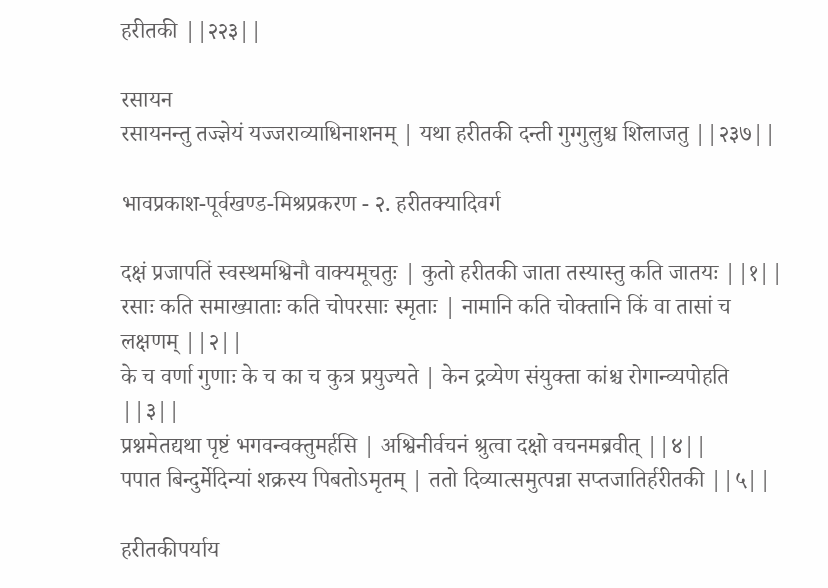हरीतकी ||२२३||

रसायन
रसायनन्तु तज्ज्ञेयं यज्जराव्याधिनाशनम् | यथा हरीतकी दन्ती गुग्गुलुश्च शिलाजतु ||२३७||

भावप्रकाश-पूर्वखण्ड-मिश्रप्रकरण - २. हरीतक्यादिवर्ग

दक्षं प्रजापतिं स्वस्थमश्विनौ वाक्यमूचतुः | कुतो हरीतकी जाता तस्यास्तु कति जातयः ||१||
रसाः कति समाख्याताः कति चोपरसाः स्मृताः | नामानि कति चोक्तानि किं वा तासां च लक्षणम् ||२||
के च वर्णा गुणाः के च का च कुत्र प्रयुज्यते | केन द्रव्येण संयुक्ता कांश्च रोगान्व्यपोहति ||३||
प्रश्नमेतद्यथा पृष्टं भगवन्वक्तुमर्हसि | अश्विनीर्वचनं श्रुत्वा दक्षो वचनमब्रवीत् ||४||
पपात बिन्दुर्मेदिन्यां शक्रस्य पिबतोऽमृतम् | ततो दिव्यात्समुत्पन्ना सप्तजातिर्हरीतकी ||५||

हरीतकीपर्याय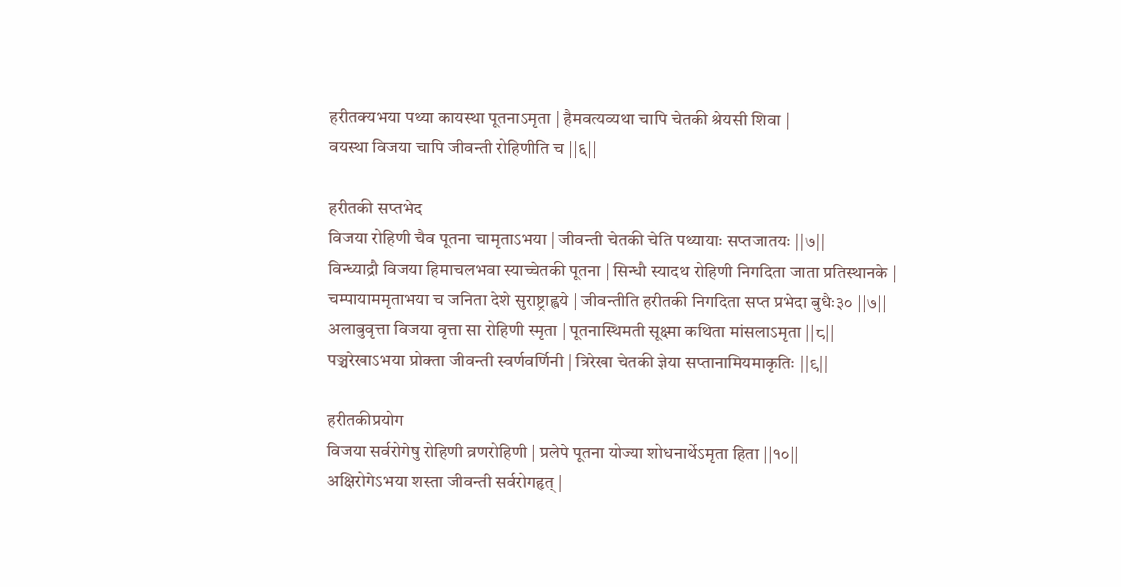हरीतक्यभया पथ्या कायस्था पूतनाऽमृता | हैमवत्यव्यथा चापि चेतकी श्रेयसी शिवा |
वयस्था विजया चापि जीवन्ती रोहिणीति च ||६||

हरीतकी सप्तभेद
विजया रोहिणी चैव पूतना चामृताऽभया | जीवन्ती चेतकी चेति पथ्यायाः सप्तजातयः ||७||
विन्ध्याद्रौ विजया हिमाचलभवा स्याच्चेतकी पूतना | सिन्धौ स्यादथ रोहिणी निगदिता जाता प्रतिस्थानके |
चम्पायाममृताभया च जनिता देशे सुराष्ट्राह्वये | जीवन्तीति हरीतकी निगदिता सप्त प्रभेदा बुधैः३० ||७||
अलाबुवृत्ता विजया वृत्ता सा रोहिणी स्मृता | पूतनास्थिमती सूक्ष्मा कथिता मांसलाऽमृता ||८||
पञ्चरेखाऽभया प्रोक्ता जीवन्ती स्वर्णवर्णिनी | त्रिरेखा चेतकी ज्ञेया सप्तानामियमाकृतिः ||९||

हरीतकीप्रयोग
विजया सर्वरोगेषु रोहिणी व्रणरोहिणी | प्रलेपे पूतना योज्या शोधनार्थेऽमृता हिता ||१०||
अक्षिरोगेऽभया शस्ता जीवन्ती सर्वरोगहृत् |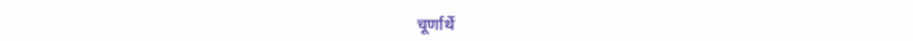चूर्णार्थे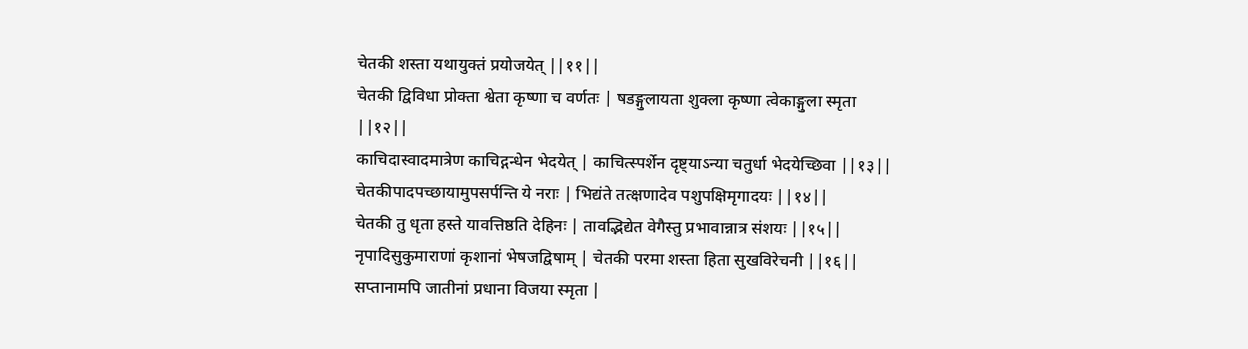चेतकी शस्ता यथायुक्तं प्रयोजयेत् ||११||
चेतकी द्विविधा प्रोक्ता श्वेता कृष्णा च वर्णतः | षडङ्गुलायता शुक्ला कृष्णा त्वेकाङ्गुला स्मृता ||१२||
काचिदास्वादमात्रेण काचिद्गन्धेन भेदयेत् | काचित्स्पर्शेन दृष्ट्याऽन्या चतुर्धा भेदयेच्छिवा ||१३||
चेतकीपादपच्छायामुपसर्पन्ति ये नराः | भिद्यंते तत्क्षणादेव पशुपक्षिमृगादयः ||१४||
चेतकी तु धृता हस्ते यावत्तिष्ठति देहिनः | तावद्भिद्येत वेगैस्तु प्रभावान्नात्र संशयः ||१५||
नृपादिसुकुमाराणां कृशानां भेषजद्विषाम् | चेतकी परमा शस्ता हिता सुखविरेचनी ||१६||
सप्तानामपि जातीनां प्रधाना विजया स्मृता |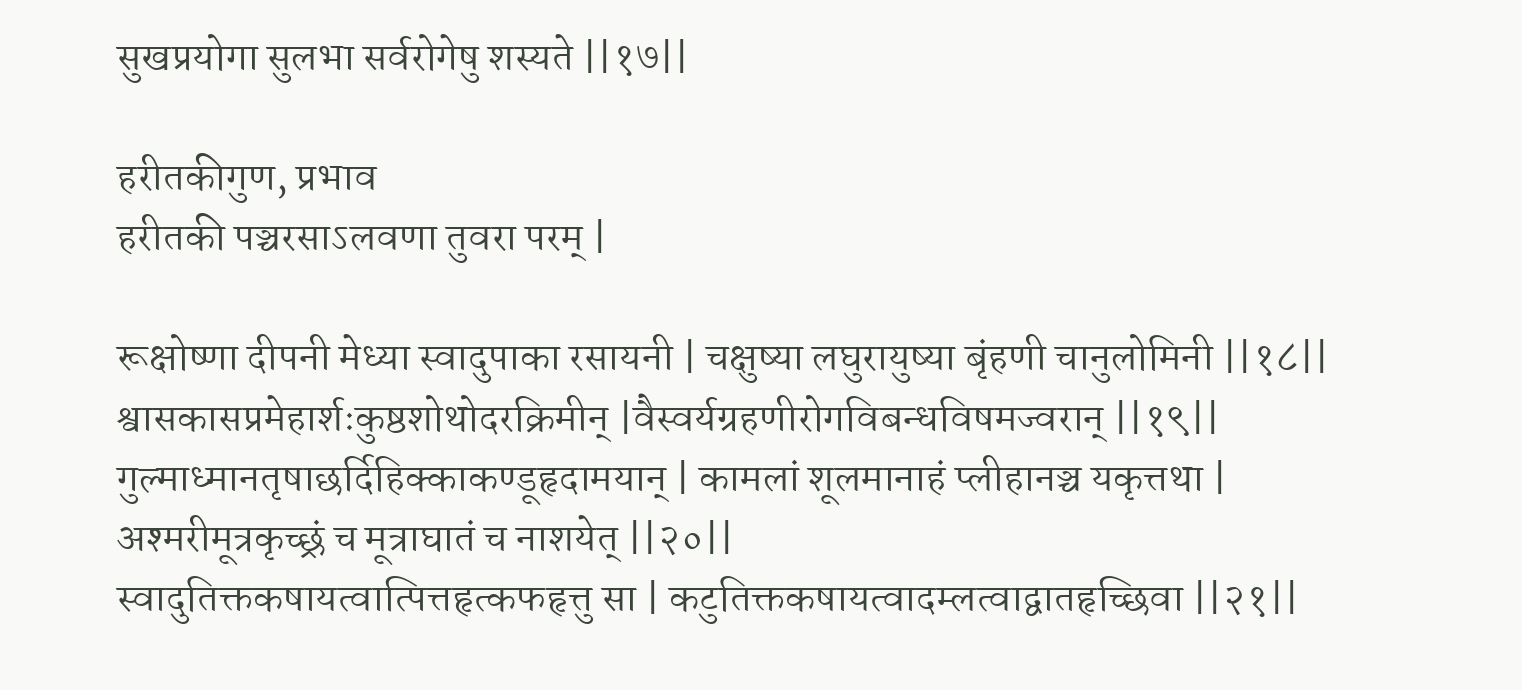सुखप्रयोगा सुलभा सर्वरोगेषु शस्यते ||१७||

हरीतकीगुण, प्रभाव
हरीतकी पञ्चरसाऽलवणा तुवरा परम् |

रूक्षोष्णा दीपनी मेध्या स्वादुपाका रसायनी | चक्षुष्या लघुरायुष्या बृंहणी चानुलोमिनी ||१८||
श्वासकासप्रमेहार्शःकुष्ठशोथोदरक्रिमीन् |वैस्वर्यग्रहणीरोगविबन्धविषमज्वरान् ||१९||
गुल्माध्मानतृषाछर्दिहिक्काकण्डूहृदामयान् | कामलां शूलमानाहं प्लीहानञ्च यकृत्तथा |
अश्मरीमूत्रकृच्छ्रं च मूत्राघातं च नाशयेत् ||२०||
स्वादुतिक्तकषायत्वात्पित्तहृत्कफहृत्तु सा | कटुतिक्तकषायत्वादम्लत्वाद्वातहृच्छिवा ||२१||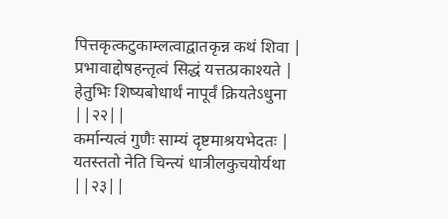पित्तकृत्कटुकाम्लत्वाद्वातकृन्न कथं शिवा | प्रभावाद्दोषहन्तृत्वं सिद्धं यत्तत्प्रकाश्यते |
हेतुभिः शिष्यबोधार्थं नापूर्वं क्रियतेऽधुना ||२२||
कर्मान्यत्वं गुणैः साम्यं दृष्टमाश्रयभेदतः | यतस्ततो नेति चिन्त्यं धात्रीलकुचयोर्यथा ||२३||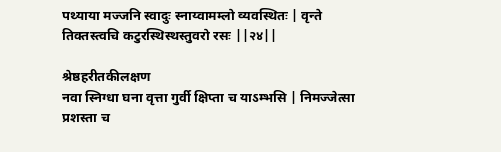पथ्याया मज्जनि स्वादुः स्नाय्वामम्लो व्यवस्थितः | वृन्ते तिक्तस्त्वचि कटुरस्थिस्थस्तुवरो रसः ||२४||

श्रेष्ठहरीतकीलक्षण
नवा स्निग्धा घना वृत्ता गुर्वी क्षिप्ता च याऽम्भसि | निमज्जेत्सा प्रशस्ता च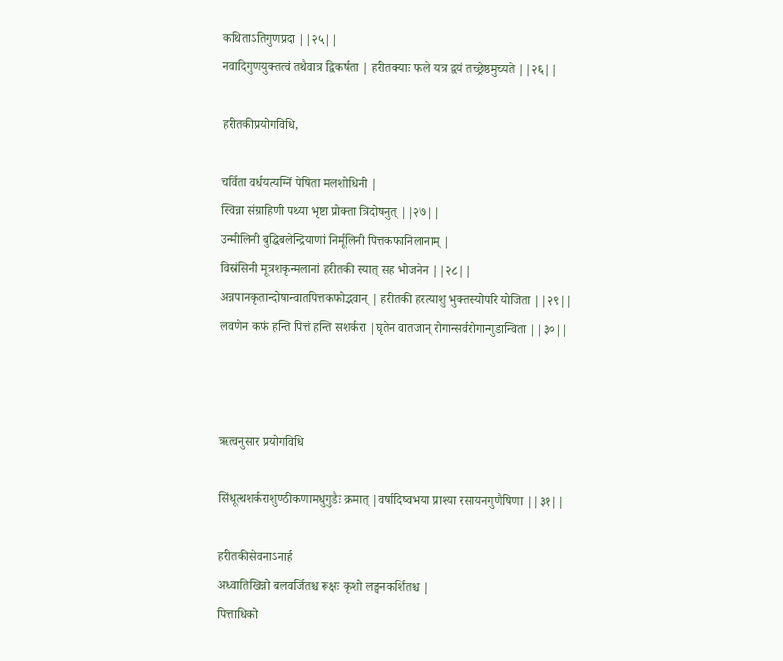कथिताऽतिगुणप्रदा ||२५||
नवादिगुणयुक्तत्वं तथैवात्र द्विकर्षता | हरीतक्याः फले यत्र द्वयं तच्छ्रेष्ठमुच्यते ||२६||

हरीतकीप्रयोगविधि,

चर्विता वर्धयत्यग्निं पेषिता मलशोधिनी |
स्विन्ना संग्राहिणी पथ्या भृष्टा प्रोक्ता त्रिदोषनुत् ||२७||
उन्मीलिनी बुद्धिबलेन्द्रियाणां निर्मूलिनी पित्तकफानिलानाम् |
विस्रंसिनी मूत्रशकृन्मलानां हरीतकी स्यात् सह भोजनेन ||२८||
अन्नपानकृतान्दोषान्वातपित्तकफोद्भवान् | हरीतकी हरत्याशु भुक्तस्योपरि योजिता ||२९||
लवणेन कफं हन्ति पित्तं हन्ति सशर्करा |घृतेन वातजान् रोगान्सर्वरोगान्गुडान्विता ||३०||



ऋत्वनुसार प्रयोगविधि

सिंधूत्थशर्कराशुण्ठीकणामधुगुडैः क्रमात् |वर्षादिष्वभया प्राश्या रसायनगुणैषिणा ||३१||

हरीतकीसेवनाऽनार्ह
अध्वातिखिन्नो बलवर्जितश्च रूक्षः कृशो लङ्घनकर्शितश्च |
पित्ताधिको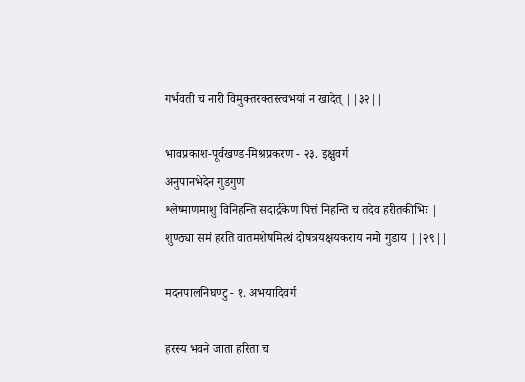गर्भवती च नारी विमुक्तरक्तस्त्वभयां न खादेत् ||३२||

भावप्रकाश-पूर्वखण्ड-मिश्रप्रकरण - २३. इक्षुवर्ग
अनुपानभेदेन गुडगुण
श्लेष्माणमाशु विनिहन्ति सदार्द्रकेण पित्तं निहन्ति च तदेव हरीतकीभिः |
शुण्ठ्या समं हरति वातमशेषमित्थं दोषत्रयक्षयकराय नमो गुडाय ||२९||

मदनपालनिघण्टु - १. अभयादिवर्ग

हरस्य भवने जाता हरिता च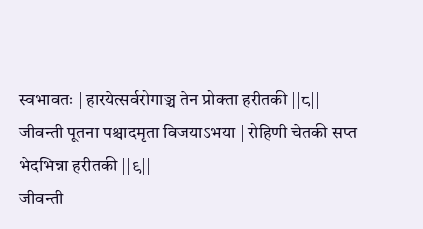स्वभावतः | हारयेत्सर्वरोगाञ्च तेन प्रोक्ता हरीतकी ||८||
जीवन्ती पूतना पश्चादमृता विजयाऽभया | रोहिणी चेतकी सप्त भेदभिन्ना हरीतकी ||९||
जीवन्ती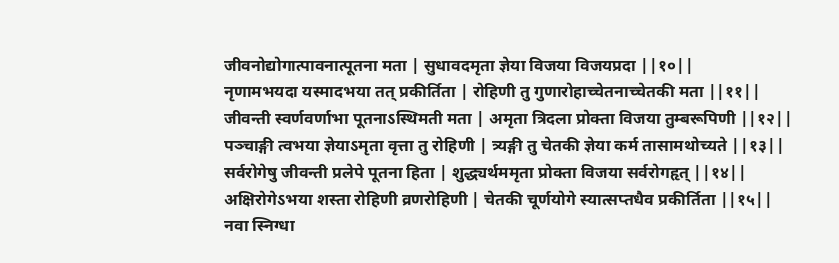जीवनोद्योगात्पावनात्पूतना मता | सुधावदमृता ज्ञेया विजया विजयप्रदा ||१०||
नृणामभयदा यस्मादभया तत् प्रकीर्तिता | रोहिणी तु गुणारोहाच्चेतनाच्चेतकी मता ||११||
जीवन्ती स्वर्णवर्णाभा पूतनाऽस्थिमती मता | अमृता त्रिदला प्रोक्ता विजया तुम्बरूपिणी ||१२||
पञ्चाङ्गी त्वभया ज्ञेयाऽमृता वृत्ता तु रोहिणी | त्र्यङ्गी तु चेतकी ज्ञेया कर्म तासामथोच्यते ||१३||
सर्वरोगेषु जीवन्ती प्रलेपे पूतना हिता | शुद्ध्यर्थममृता प्रोक्ता विजया सर्वरोगहृत् ||१४||
अक्षिरोगेऽभया शस्ता रोहिणी व्रणरोहिणी | चेतकी चूर्णयोगे स्यात्सप्तधैव प्रकीर्तिता ||१५||
नवा स्निग्धा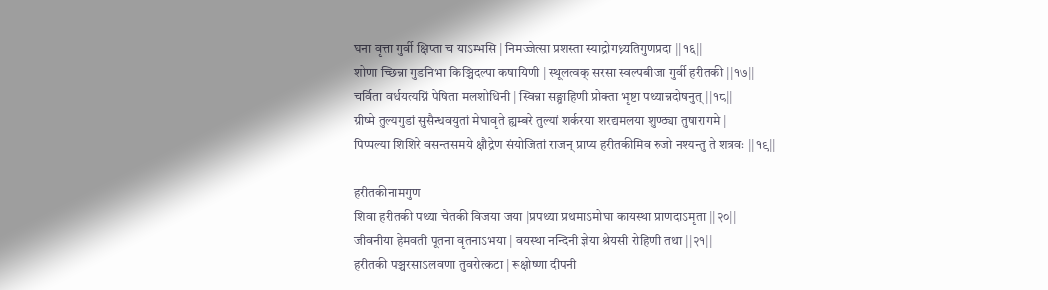घना वृत्ता गुर्वी क्षिप्ता च याऽम्भसि | निमज्जेत्सा प्रशस्ता स्याद्रोगध्न्यतिगुणप्रदा ||१६||
शोणा च्छिन्ना गुडनिभा किञ्चिदल्पा कषायिणी | स्थूलत्वक् सरसा स्वल्पबीजा गुर्वी हरीतकी ||१७||
चर्विता वर्धयत्यग्निं पेषिता मलशोधिनी | स्विन्ना सङ्ग्राहिणी प्रोक्ता भृष्टा पथ्यान्नदोषनुत् ||१८||
ग्रीष्मे तुल्यगुडां सुसैन्धवयुतां मेघावृते ह्यम्बरे तुल्यां शर्करया शरद्यमलया शुण्ठ्या तुषारागमे |
पिप्पल्या शिशिरे वसन्तसमये क्षौद्रेण संयोजितां राजन् प्राप्य हरीतकीमिव रुजो नश्यन्तु ते शत्रवः ||१९||

हरीतकीनामगुण
शिवा हरीतकी पथ्या चेतकी विजया जया |प्रपथ्या प्रथमाऽमोघा कायस्था प्राणदाऽमृता ||२०||
जीवनीया हेमवती पूतना वृतनाऽभया | वयस्था नन्दिनी ज्ञेया श्रेयसी रोहिणी तथा ||२१||
हरीतकी पञ्चरसाऽलवणा तुवरोत्कटा | रूक्षोष्णा दीपनी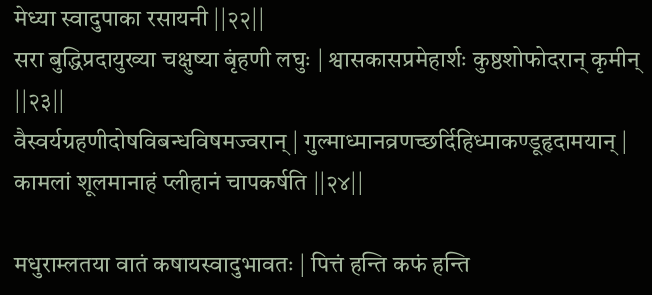मेध्या स्वादुपाका रसायनी ||२२||
सरा बुद्धिप्रदायुख्या चक्षुष्या बृंहणी लघुः | श्वासकासप्रमेहार्शः कुष्ठशोफोदरान् कृमीन् ||२३||
वैस्वर्यग्रहणीदोषविबन्धविषमज्वरान् | गुल्माध्मानव्रणच्छर्दिहिध्माकण्डूहृदामयान् |
कामलां शूलमानाहं प्लीहानं चापकर्षति ||२४||

मधुराम्लतया वातं कषायस्वादुभावतः | पित्तं हन्ति कफं हन्ति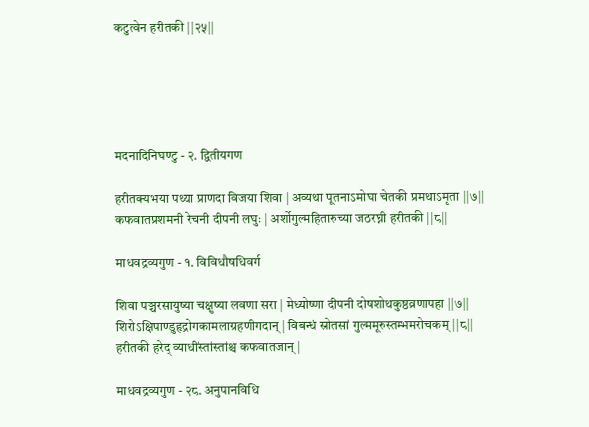कटुत्वेन हरीतकी ||२५||





मदनादिनिघण्टु - २. द्वितीयगण

हरीतक्यभया पथ्या प्राणदा विजया शिवा | अव्यथा पूतनाऽमोघा चेतकी प्रमथाऽमृता ||७||
कफवातप्रशमनी रेचनी दीपनी लघुः | अर्शोगुल्महितारुच्या जठरघ्नी हरीतकी ||८||

माधवद्रव्यगुण - १. विविधौषधिवर्ग

शिवा पञ्चरसायुष्या चक्षुष्या लवणा सरा | मेध्योष्णा दीपनी दोषशोथकुष्ठव्रणापहा ||७||
शिरोऽक्षिपाण्डुहृद्रोगकामलाग्रहणीगदान् | विबन्धं स्रोतसां गुल्ममूरुस्तम्भमरोचकम् ||८||
हरीतकी हरेद् व्याधींस्तांस्तांश्च कफवातजान् |

माधवद्रव्यगुण - २८. अनुपानविधि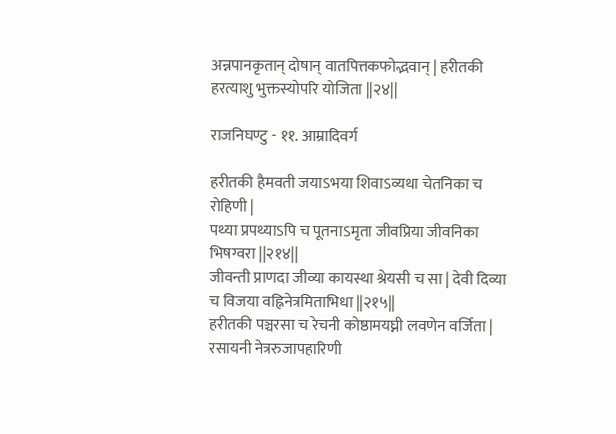अन्नपानकृतान् दोषान् वातपित्तकफोद्भवान् | हरीतकी हरत्याशु भुक्तस्योपरि योजिता ||२४||

राजनिघण्टु - ११. आम्रादिवर्ग

हरीतकी हैमवती जयाऽभया शिवाऽव्यथा चेतनिका च रोहिणी |
पथ्या प्रपथ्याऽपि च पूतनाऽमृता जीवप्रिया जीवनिका भिषग्वरा ||२१४||
जीवन्ती प्राणदा जीव्या कायस्था श्रेयसी च सा | देवी दिव्या च विजया वह्निनेत्रमिताभिधा ||२१५||
हरीतकी पञ्चरसा च रेचनी कोष्ठामयघ्नी लवणेन वर्जिता | रसायनी नेत्ररुजापहारिणी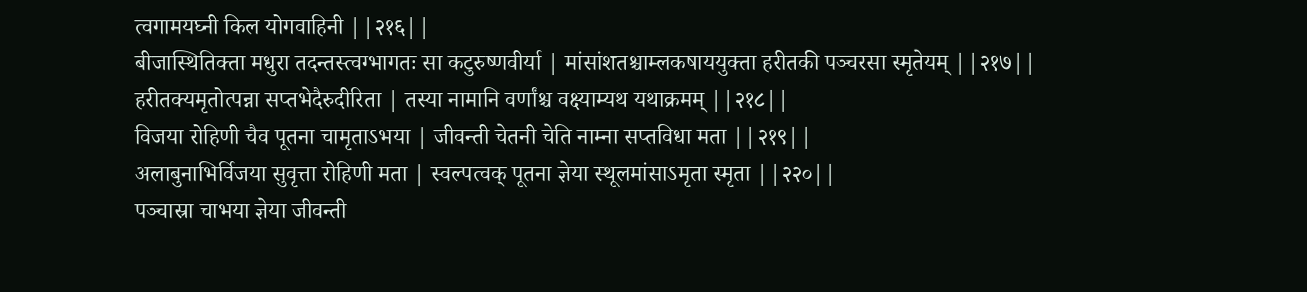त्वगामयघ्नी किल योगवाहिनी ||२१६||
बीजास्थितिक्ता मधुरा तदन्तस्त्वग्भागतः सा कटुरुष्णवीर्या | मांसांशतश्चाम्लकषाययुक्ता हरीतकी पञ्चरसा स्मृतेयम् ||२१७||
हरीतक्यमृतोत्पन्ना सप्तभेदैरुदीरिता | तस्या नामानि वर्णांश्च वक्ष्याम्यथ यथाक्रमम् ||२१८||
विजया रोहिणी चैव पूतना चामृताऽभया | जीवन्ती चेतनी चेति नाम्ना सप्तविधा मता ||२१९||
अलाबुनाभिर्विजया सुवृत्ता रोहिणी मता | स्वल्पत्वक् पूतना ज्ञेया स्थूलमांसाऽमृता स्मृता ||२२०||
पञ्चास्रा चाभया ज्ञेया जीवन्ती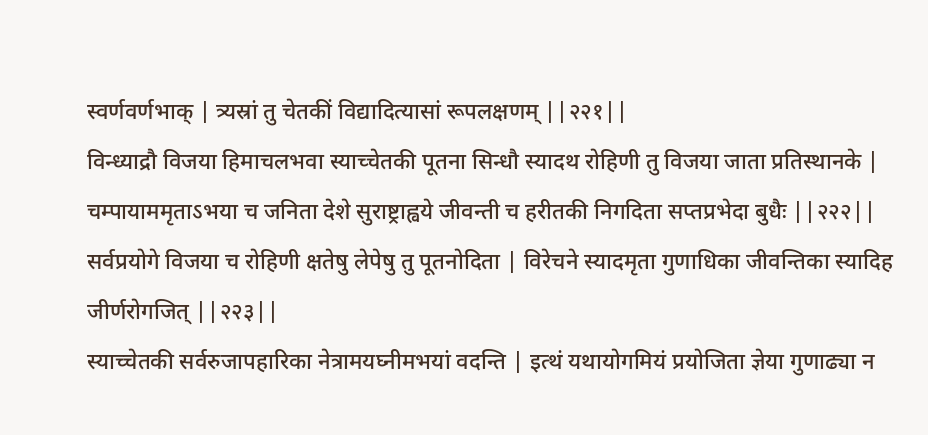स्वर्णवर्णभाक् | त्र्यस्रां तु चेतकीं विद्यादित्यासां रूपलक्षणम् ||२२१||
विन्ध्याद्रौ विजया हिमाचलभवा स्याच्चेतकी पूतना सिन्धौ स्यादथ रोहिणी तु विजया जाता प्रतिस्थानके |
चम्पायाममृताऽभया च जनिता देशे सुराष्ट्राह्वये जीवन्ती च हरीतकी निगदिता सप्तप्रभेदा बुधैः ||२२२||
सर्वप्रयोगे विजया च रोहिणी क्षतेषु लेपेषु तु पूतनोदिता | विरेचने स्यादमृता गुणाधिका जीवन्तिका स्यादिह जीर्णरोगजित् ||२२३||
स्याच्चेतकी सर्वरुजापहारिका नेत्रामयघ्नीमभयां वदन्ति | इत्थं यथायोगमियं प्रयोजिता ज्ञेया गुणाढ्या न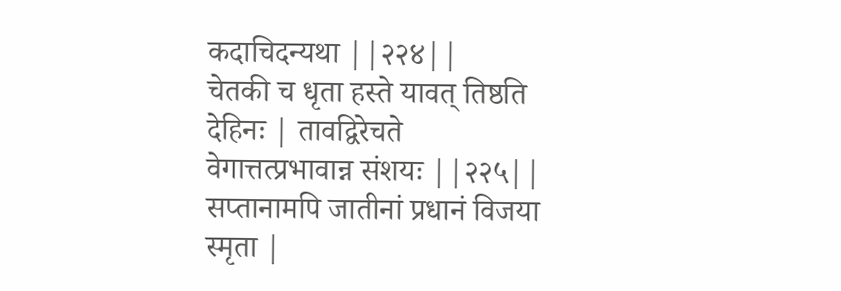कदाचिदन्यथा ||२२४||
चेतकी च धृता हस्ते यावत् तिष्ठति देहिनः | तावद्विरेचते वेगात्तत्प्रभावान्न संशयः ||२२५||
सप्तानामपि जातीनां प्रधानं विजया स्मृता |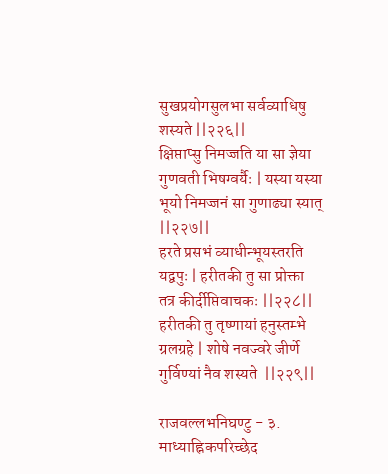सुखप्रयोगसुलभा सर्वव्याधिषु शस्यते ||२२६||
क्षिप्ताप्सु निमज्जति या सा ज्ञेया गुणवती भिषग्वर्यैः | यस्या यस्या भूयो निमज्जनं सा गुणाढ्या स्यात् ||२२७||
हरते प्रसभं व्याधीन्भूयस्तरति यद्वपुः | हरीतकी तु सा प्रोक्ता तत्र कीर्दीप्तिवाचकः ||२२८||
हरीतकी तु तृष्णायां हनुस्तम्भे ग्रलग्रहे | शोषे नवज्वरे जीर्णे गुर्विण्यां नैव शस्यते  ||२२९||

राजवल्लभनिघण्टु - ३. माध्याह्निकपरिच्छेद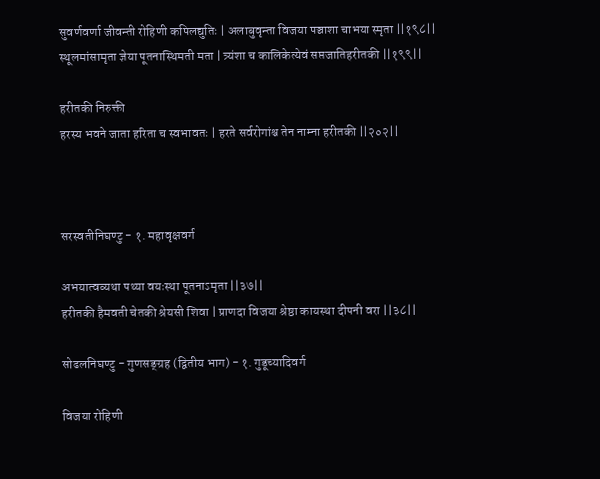सुवर्णवर्णा जीवन्ती रोहिणी कपिलद्युतिः | अलाबुवृन्ता विजया पञ्चाशा चाभया स्मृता ||१९८||
स्थूलमांसामृता ज्ञेया पूतनास्थिमती मता | त्र्यंशा च कालिकेत्येवं सप्तजातिहरीतकी ||१९९||

हरीतकी निरुक्ती
हरस्य भवने जाता हरिता च स्वभावतः | हरते सर्वरोगांश्च तेन नाम्ना हरीतकी ||२०२||



सरस्वतीनिघण्टु - १. महावृक्षवर्ग

अभयात्वव्यथा पथ्या वयःस्था पूतनाऽमृता ||३७||
हरीतकी हैमवती चेतकी श्रेयसी शिवा | प्राणदा विजया श्रेष्ठा कायस्था दीपनी वरा ||३८||

सोढलनिघण्टु - गुणसङ्ग्रह (द्वितीय भाग) - १. गुडूच्यादिवर्ग

विजया रोहिणी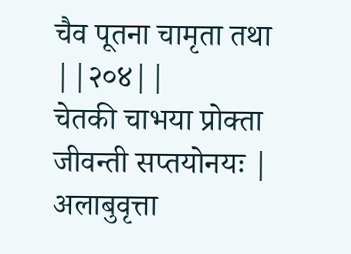चैव पूतना चामृता तथा ||२०४||
चेतकी चाभया प्रोक्ता जीवन्ती सप्तयोनयः | अलाबुवृत्ता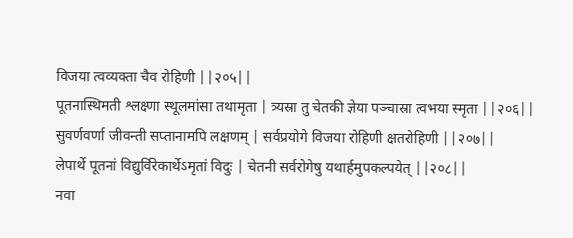विजया त्वव्यक्ता चैव रोहिणी ||२०५||
पूतनास्थिमती श्लक्ष्णा स्थूलमांसा तथामृता | त्र्यस्रा तु चेतकी ज्ञेया पञ्चास्रा त्वभया स्मृता ||२०६||
सुवर्णवर्णा जीवन्ती सप्तानामपि लक्षणम् | सर्वप्रयोगे विजया रोहिणी क्षतरोहिणी ||२०७||
लेपार्थे पूतनां विद्युर्विरेकार्थेऽमृतां विदुः | चेतनी सर्वरोगेषु यथार्हमुपकल्पयेत् ||२०८||
नवा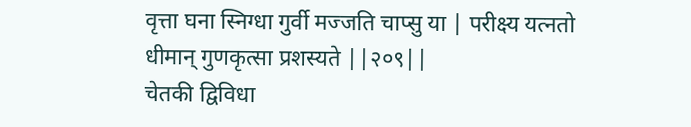वृत्ता घना स्निग्धा गुर्वी मज्जति चाप्सु या | परीक्ष्य यत्नतो धीमान् गुणकृत्सा प्रशस्यते ||२०९||
चेतकी द्विविधा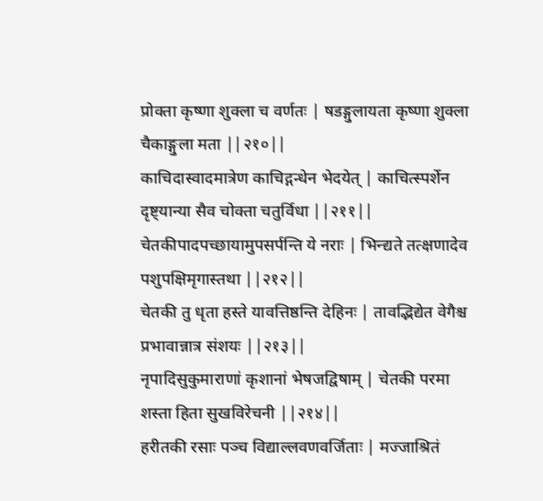प्रोक्ता कृष्णा शुक्ला च वर्णतः | षडङ्गुलायता कृष्णा शुक्ला चैकाङ्गुला मता ||२१०||
काचिदास्वादमात्रेण काचिद्गन्धेन भेदयेत् | काचित्स्पर्शेन दृष्ट्यान्या सैव चोक्ता चतुर्विधा ||२११||
चेतकीपादपच्छायामुपसर्पन्ति ये नराः | भिन्द्यते तत्क्षणादेव पशुपक्षिमृगास्तथा ||२१२||
चेतकी तु धृता हस्ते यावत्तिष्ठन्ति देहिनः | तावद्भिद्येत वेगैश्च प्रभावान्नात्र संशयः ||२१३||
नृपादिसुकुमाराणां कृशानां भेषजद्विषाम् | चेतकी परमा शस्ता हिता सुखविरेचनी ||२१४||
हरीतकी रसाः पञ्च विद्याल्लवणवर्जिताः | मज्जाश्रितं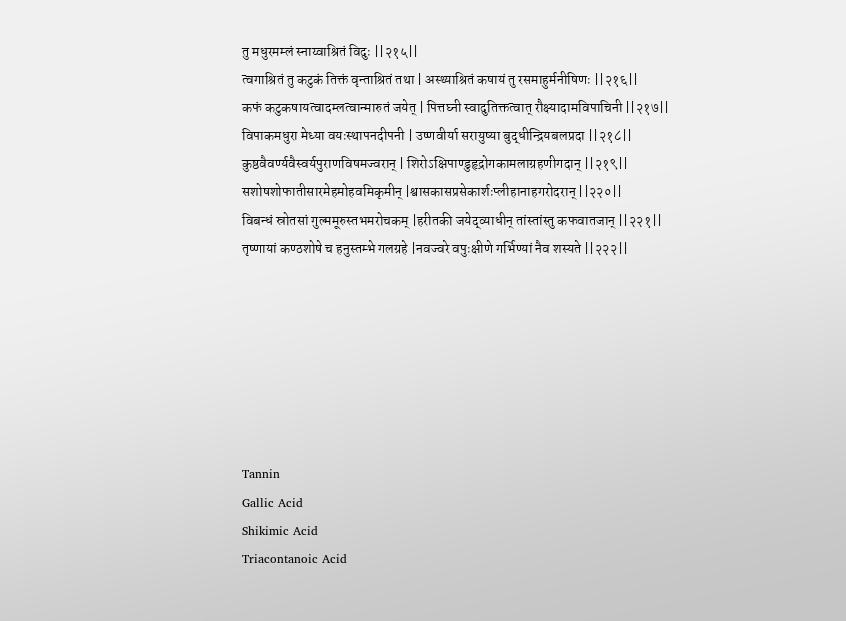तु मधुरमम्लं स्नाय्वाश्रितं विदुः ||२१५||
त्वगाश्रितं तु कटुकं तिक्तं वृन्ताश्रितं तथा | अस्थ्याश्रितं कषायं तु रसमाहुर्मनीषिणः ||२१६||
कफं कटुकषायत्वादम्लत्वान्मारुतं जयेत् | पित्तघ्नी स्वादुतिक्तत्वात् रौक्ष्यादामविपाचिनी ||२१७||
विपाकमधुरा मेध्या वयःस्थापनदीपनी | उष्णवीर्या सरायुष्या बुद्धीन्द्रियबलप्रदा ||२१८||
कुष्ठवैवर्ण्यवैस्वर्यपुराणविषमज्वरान् | शिरोऽक्षिपाण्डुहृद्रोगकामलाग्रहणीगदान् ||२१९||
सशोषशोफातीसारमेहमोहवमिकृमीन् |श्वासकासप्रसेकार्शःप्लीहानाहगरोदरान् ||२२०||
विबन्धं स्रोतसां गुल्ममूरुस्तभमरोचकम् |हरीतकी जयेद्व्याधीन् तांस्तांस्तु कफवातजान् ||२२१||
तृष्णायां कण्ठशोषे च हनुस्तम्भे गलग्रहे |नवज्वरे वपुःक्षीणे गर्भिण्यां नैव शस्यते ||२२२||







Tannin
Gallic Acid
Shikimic Acid
Triacontanoic Acid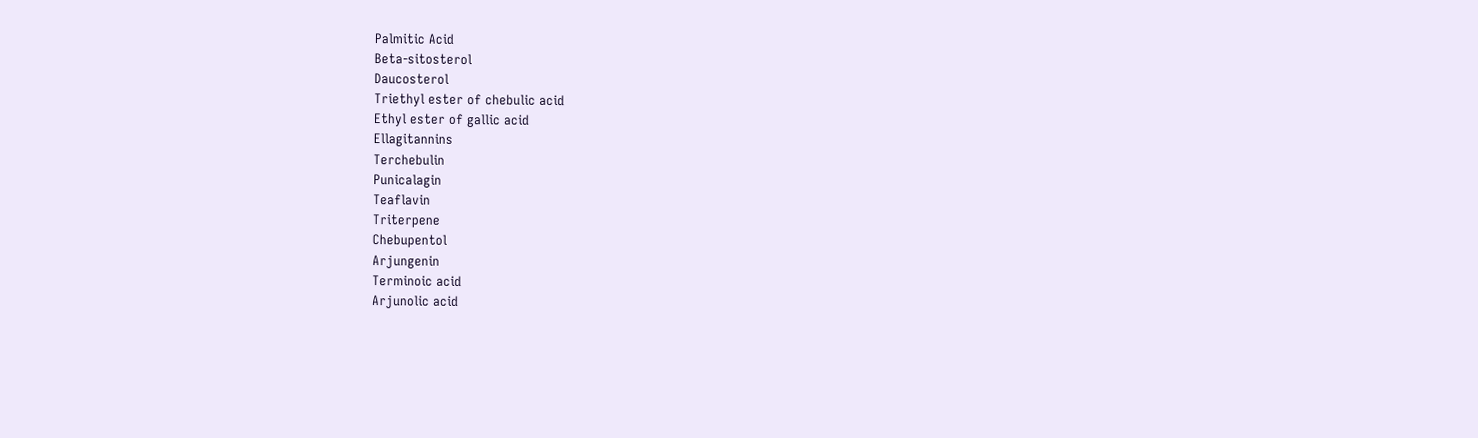Palmitic Acid
Beta-sitosterol
Daucosterol
Triethyl ester of chebulic acid
Ethyl ester of gallic acid
Ellagitannins
Terchebulin
Punicalagin
Teaflavin
Triterpene
Chebupentol
Arjungenin
Terminoic acid
Arjunolic acid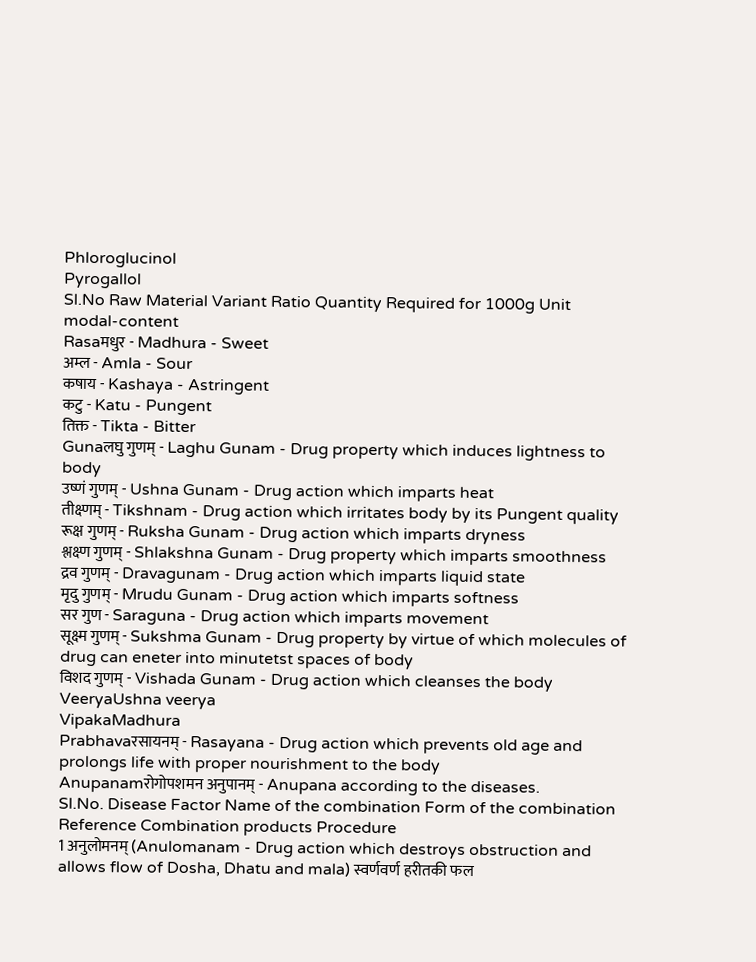Phloroglucinol
Pyrogallol
Sl.No Raw Material Variant Ratio Quantity Required for 1000g Unit
modal-content
Rasaमधुर - Madhura - Sweet
अम्ल - Amla - Sour
कषाय - Kashaya - Astringent
कटु - Katu - Pungent
तिक्त - Tikta - Bitter
Gunaलघु गुणम् - Laghu Gunam - Drug property which induces lightness to body
उष्णं गुणम् - Ushna Gunam - Drug action which imparts heat
तीक्ष्णम् - Tikshnam - Drug action which irritates body by its Pungent quality
रूक्ष गुणम् - Ruksha Gunam - Drug action which imparts dryness
श्लक्ष्ण गुणम् - Shlakshna Gunam - Drug property which imparts smoothness
द्रव गुणम् - Dravagunam - Drug action which imparts liquid state
मृदु गुणम् - Mrudu Gunam - Drug action which imparts softness
सर गुण - Saraguna - Drug action which imparts movement
सूक्ष्म गुणम् - Sukshma Gunam - Drug property by virtue of which molecules of drug can eneter into minutetst spaces of body
विशद गुणम् - Vishada Gunam - Drug action which cleanses the body
VeeryaUshna veerya
VipakaMadhura
Prabhavaरसायनम् - Rasayana - Drug action which prevents old age and prolongs life with proper nourishment to the body
Anupanamरोगोपशमन अनुपानम् - Anupana according to the diseases.
Sl.No. Disease Factor Name of the combination Form of the combination Reference Combination products Procedure
1 अनुलोमनम् (Anulomanam - Drug action which destroys obstruction and allows flow of Dosha, Dhatu and mala) स्वर्णवर्ण हरीतकी फल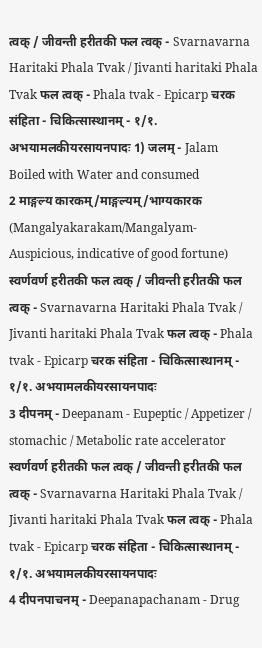त्वक् / जीवन्ती हरीतकी फल त्वक् - Svarnavarna Haritaki Phala Tvak / Jivanti haritaki Phala Tvak फल त्वक् - Phala tvak - Epicarp चरक संहिता - चिकित्सास्थानम् - १/१. अभयामलकीयरसायनपादः 1) जलम् - Jalam
Boiled with Water and consumed
2 माङ्गल्य कारकम्/माङ्गल्यम्/भाग्यकारक (Mangalyakarakam/Mangalyam- Auspicious, indicative of good fortune) स्वर्णवर्ण हरीतकी फल त्वक् / जीवन्ती हरीतकी फल त्वक् - Svarnavarna Haritaki Phala Tvak / Jivanti haritaki Phala Tvak फल त्वक् - Phala tvak - Epicarp चरक संहिता - चिकित्सास्थानम् - १/१. अभयामलकीयरसायनपादः
3 दीपनम् - Deepanam - Eupeptic / Appetizer / stomachic / Metabolic rate accelerator स्वर्णवर्ण हरीतकी फल त्वक् / जीवन्ती हरीतकी फल त्वक् - Svarnavarna Haritaki Phala Tvak / Jivanti haritaki Phala Tvak फल त्वक् - Phala tvak - Epicarp चरक संहिता - चिकित्सास्थानम् - १/१. अभयामलकीयरसायनपादः
4 दीपनपाचनम् - Deepanapachanam - Drug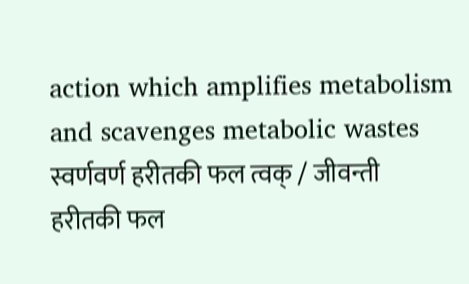action which amplifies metabolism and scavenges metabolic wastes स्वर्णवर्ण हरीतकी फल त्वक् / जीवन्ती हरीतकी फल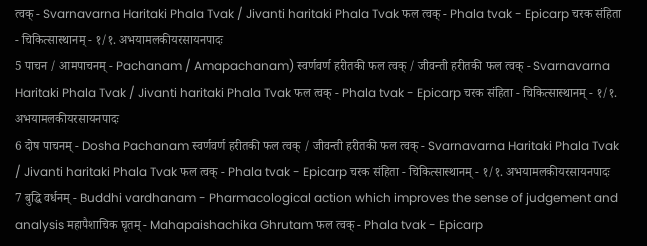त्वक् - Svarnavarna Haritaki Phala Tvak / Jivanti haritaki Phala Tvak फल त्वक् - Phala tvak - Epicarp चरक संहिता - चिकित्सास्थानम् - १/१. अभयामलकीयरसायनपादः
5 पाचन / आमपाचनम् - Pachanam / Amapachanam) स्वर्णवर्ण हरीतकी फल त्वक् / जीवन्ती हरीतकी फल त्वक् - Svarnavarna Haritaki Phala Tvak / Jivanti haritaki Phala Tvak फल त्वक् - Phala tvak - Epicarp चरक संहिता - चिकित्सास्थानम् - १/१. अभयामलकीयरसायनपादः
6 दोष पाचनम् - Dosha Pachanam स्वर्णवर्ण हरीतकी फल त्वक् / जीवन्ती हरीतकी फल त्वक् - Svarnavarna Haritaki Phala Tvak / Jivanti haritaki Phala Tvak फल त्वक् - Phala tvak - Epicarp चरक संहिता - चिकित्सास्थानम् - १/१. अभयामलकीयरसायनपादः
7 बुद्धि वर्धनम् - Buddhi vardhanam - Pharmacological action which improves the sense of judgement and analysis महापैशाचिक घृतम् - Mahapaishachika Ghrutam फल त्वक् - Phala tvak - Epicarp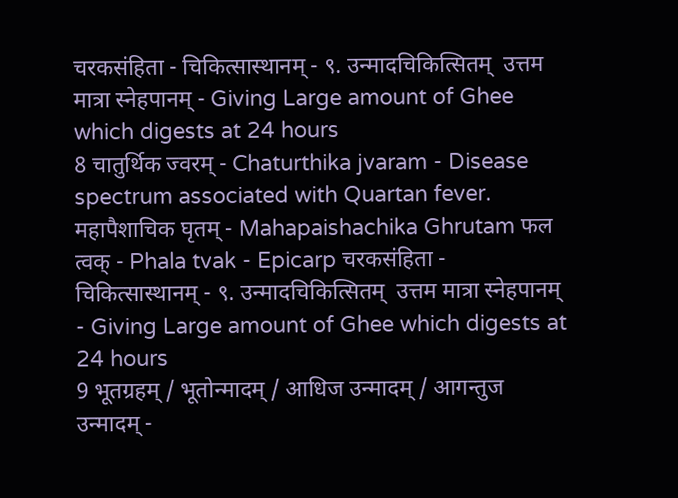चरकसंहिता - चिकित्सास्थानम् - ९. उन्मादचिकित्सितम्  उत्तम मात्रा स्नेहपानम् - Giving Large amount of Ghee which digests at 24 hours
8 चातुर्थिक ज्वरम् - Chaturthika jvaram - Disease spectrum associated with Quartan fever. महापैशाचिक घृतम् - Mahapaishachika Ghrutam फल त्वक् - Phala tvak - Epicarp चरकसंहिता - चिकित्सास्थानम् - ९. उन्मादचिकित्सितम्  उत्तम मात्रा स्नेहपानम् - Giving Large amount of Ghee which digests at 24 hours
9 भूतग्रहम् / भूतोन्मादम् / आधिज उन्मादम् / आगन्तुज उन्मादम् -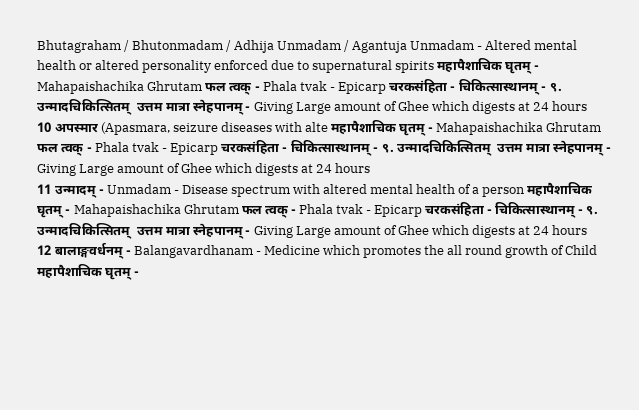Bhutagraham / Bhutonmadam / Adhija Unmadam / Agantuja Unmadam - Altered mental health or altered personality enforced due to supernatural spirits महापैशाचिक घृतम् - Mahapaishachika Ghrutam फल त्वक् - Phala tvak - Epicarp चरकसंहिता - चिकित्सास्थानम् - ९. उन्मादचिकित्सितम्  उत्तम मात्रा स्नेहपानम् - Giving Large amount of Ghee which digests at 24 hours
10 अपस्मार (Apasmara, seizure diseases with alte महापैशाचिक घृतम् - Mahapaishachika Ghrutam फल त्वक् - Phala tvak - Epicarp चरकसंहिता - चिकित्सास्थानम् - ९. उन्मादचिकित्सितम्  उत्तम मात्रा स्नेहपानम् - Giving Large amount of Ghee which digests at 24 hours
11 उन्मादम् - Unmadam - Disease spectrum with altered mental health of a person महापैशाचिक घृतम् - Mahapaishachika Ghrutam फल त्वक् - Phala tvak - Epicarp चरकसंहिता - चिकित्सास्थानम् - ९. उन्मादचिकित्सितम्  उत्तम मात्रा स्नेहपानम् - Giving Large amount of Ghee which digests at 24 hours
12 बालाङ्गवर्धनम् - Balangavardhanam - Medicine which promotes the all round growth of Child महापैशाचिक घृतम् -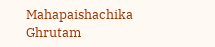Mahapaishachika Ghrutam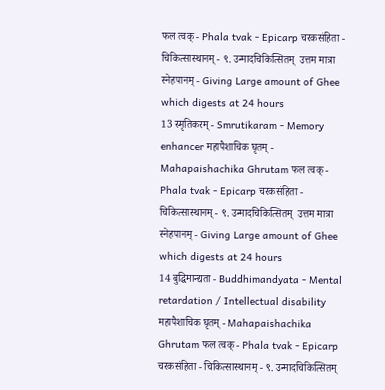फल त्वक् - Phala tvak - Epicarp चरकसंहिता - चिकित्सास्थानम् - ९. उन्मादचिकित्सितम्  उत्तम मात्रा स्नेहपानम् - Giving Large amount of Ghee which digests at 24 hours
13 स्मृतिकरम् - Smrutikaram - Memory enhancer महापैशाचिक घृतम् - Mahapaishachika Ghrutam फल त्वक् - Phala tvak - Epicarp चरकसंहिता - चिकित्सास्थानम् - ९. उन्मादचिकित्सितम्  उत्तम मात्रा स्नेहपानम् - Giving Large amount of Ghee which digests at 24 hours
14 बुद्धिमान्द्यता - Buddhimandyata - Mental retardation / Intellectual disability महापैशाचिक घृतम् - Mahapaishachika Ghrutam फल त्वक् - Phala tvak - Epicarp चरकसंहिता - चिकित्सास्थानम् - ९. उन्मादचिकित्सितम्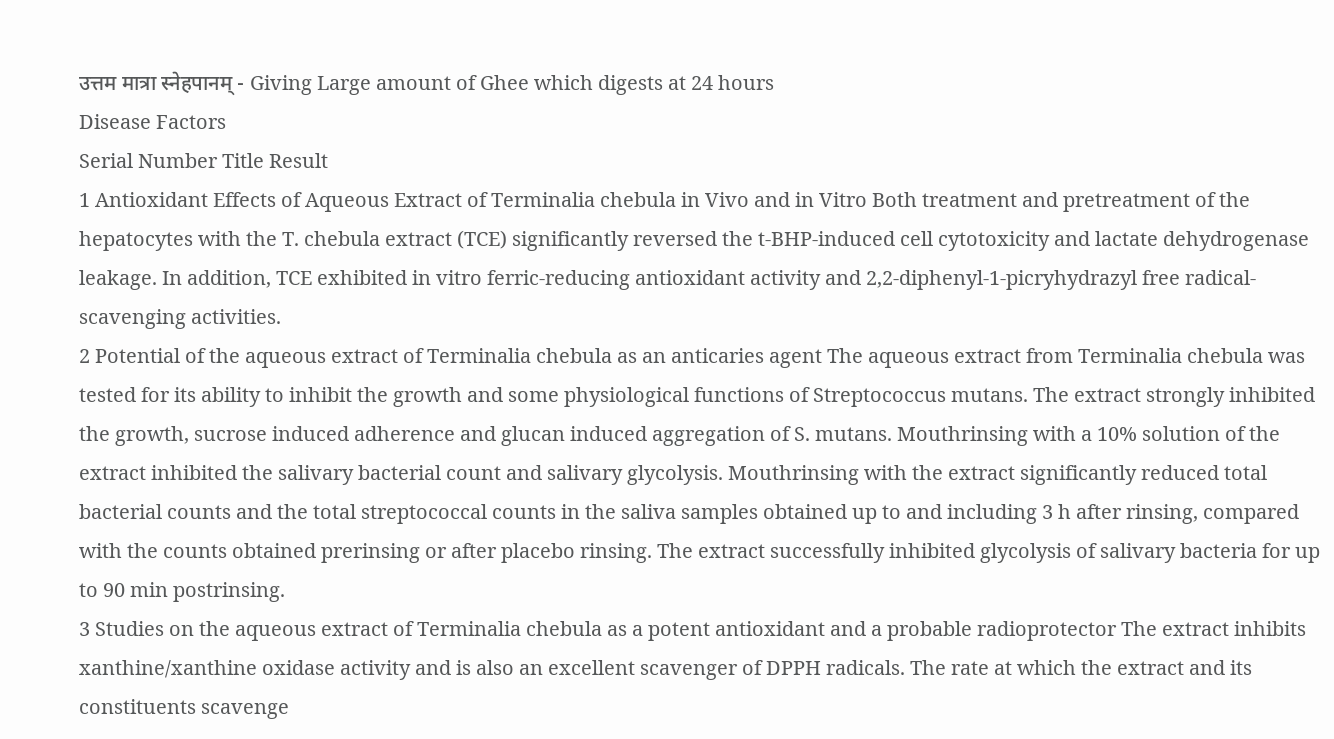उत्तम मात्रा स्नेहपानम् - Giving Large amount of Ghee which digests at 24 hours
Disease Factors
Serial Number Title Result
1 Antioxidant Effects of Aqueous Extract of Terminalia chebula in Vivo and in Vitro Both treatment and pretreatment of the hepatocytes with the T. chebula extract (TCE) significantly reversed the t-BHP-induced cell cytotoxicity and lactate dehydrogenase leakage. In addition, TCE exhibited in vitro ferric-reducing antioxidant activity and 2,2-diphenyl-1-picryhydrazyl free radical-scavenging activities.
2 Potential of the aqueous extract of Terminalia chebula as an anticaries agent The aqueous extract from Terminalia chebula was tested for its ability to inhibit the growth and some physiological functions of Streptococcus mutans. The extract strongly inhibited the growth, sucrose induced adherence and glucan induced aggregation of S. mutans. Mouthrinsing with a 10% solution of the extract inhibited the salivary bacterial count and salivary glycolysis. Mouthrinsing with the extract significantly reduced total bacterial counts and the total streptococcal counts in the saliva samples obtained up to and including 3 h after rinsing, compared with the counts obtained prerinsing or after placebo rinsing. The extract successfully inhibited glycolysis of salivary bacteria for up to 90 min postrinsing.
3 Studies on the aqueous extract of Terminalia chebula as a potent antioxidant and a probable radioprotector The extract inhibits xanthine/xanthine oxidase activity and is also an excellent scavenger of DPPH radicals. The rate at which the extract and its constituents scavenge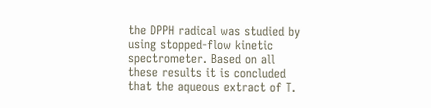the DPPH radical was studied by using stopped-flow kinetic spectrometer. Based on all these results it is concluded that the aqueous extract of T.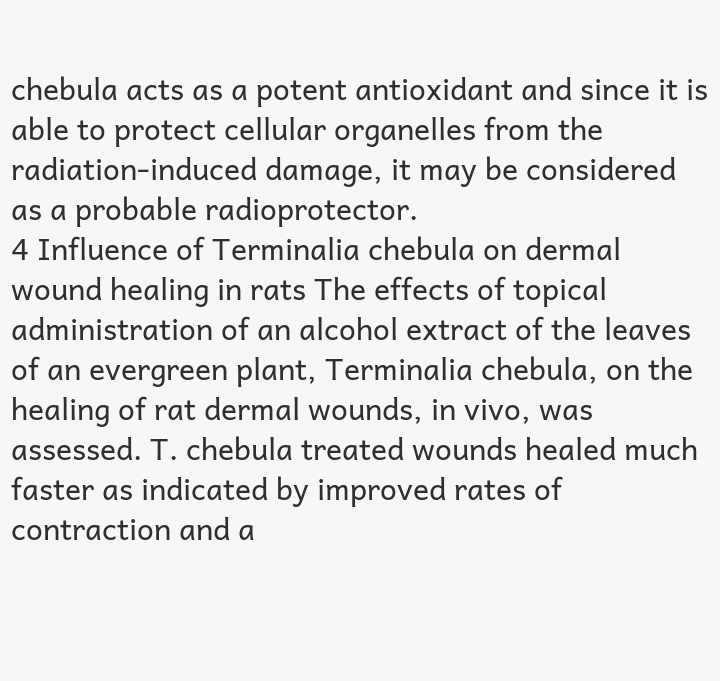chebula acts as a potent antioxidant and since it is able to protect cellular organelles from the radiation-induced damage, it may be considered as a probable radioprotector.
4 Influence of Terminalia chebula on dermal wound healing in rats The effects of topical administration of an alcohol extract of the leaves of an evergreen plant, Terminalia chebula, on the healing of rat dermal wounds, in vivo, was assessed. T. chebula treated wounds healed much faster as indicated by improved rates of contraction and a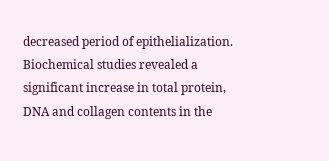decreased period of epithelialization. Biochemical studies revealed a significant increase in total protein, DNA and collagen contents in the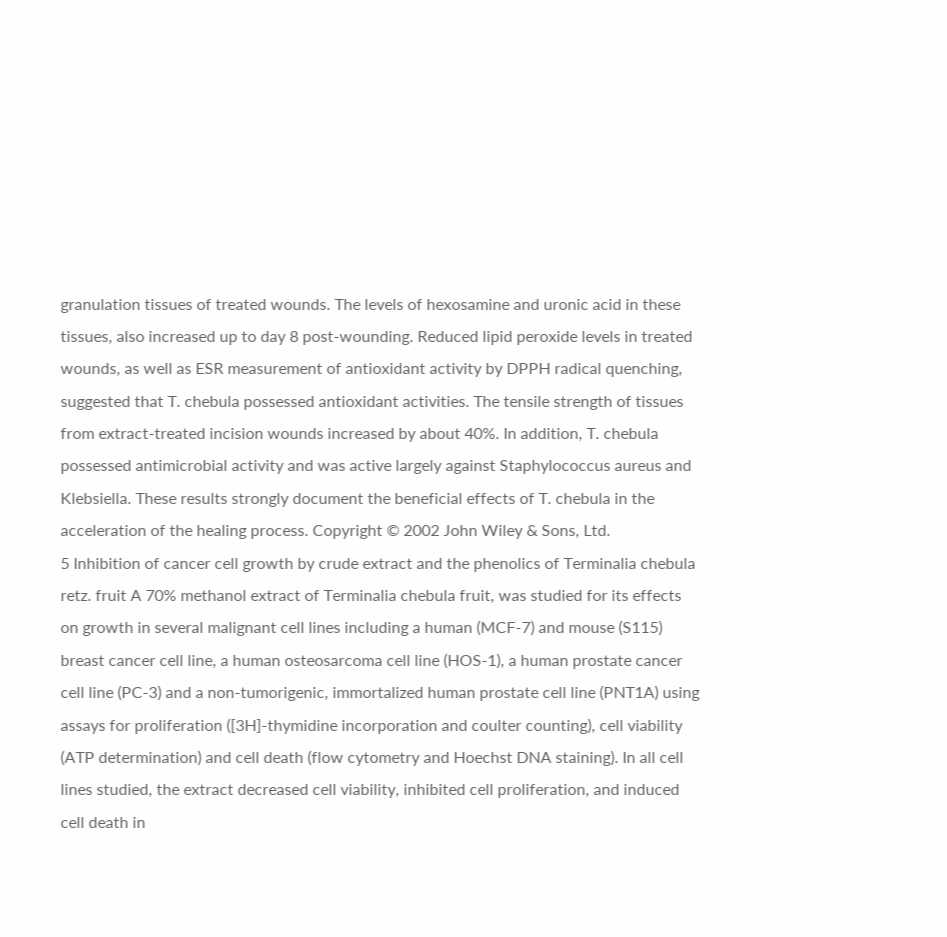granulation tissues of treated wounds. The levels of hexosamine and uronic acid in these tissues, also increased up to day 8 post-wounding. Reduced lipid peroxide levels in treated wounds, as well as ESR measurement of antioxidant activity by DPPH radical quenching, suggested that T. chebula possessed antioxidant activities. The tensile strength of tissues from extract-treated incision wounds increased by about 40%. In addition, T. chebula possessed antimicrobial activity and was active largely against Staphylococcus aureus and Klebsiella. These results strongly document the beneficial effects of T. chebula in the acceleration of the healing process. Copyright © 2002 John Wiley & Sons, Ltd.
5 Inhibition of cancer cell growth by crude extract and the phenolics of Terminalia chebula retz. fruit A 70% methanol extract of Terminalia chebula fruit, was studied for its effects on growth in several malignant cell lines including a human (MCF-7) and mouse (S115) breast cancer cell line, a human osteosarcoma cell line (HOS-1), a human prostate cancer cell line (PC-3) and a non-tumorigenic, immortalized human prostate cell line (PNT1A) using assays for proliferation ([3H]-thymidine incorporation and coulter counting), cell viability (ATP determination) and cell death (flow cytometry and Hoechst DNA staining). In all cell lines studied, the extract decreased cell viability, inhibited cell proliferation, and induced cell death in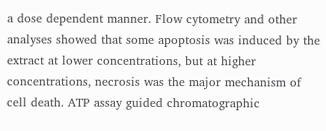a dose dependent manner. Flow cytometry and other analyses showed that some apoptosis was induced by the extract at lower concentrations, but at higher concentrations, necrosis was the major mechanism of cell death. ATP assay guided chromatographic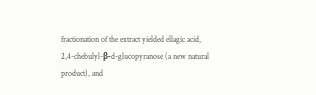fractionation of the extract yielded ellagic acid, 2,4-chebulyl-β-d-glucopyranose (a new natural product), and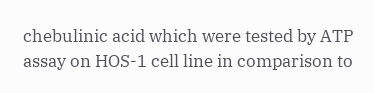chebulinic acid which were tested by ATP assay on HOS-1 cell line in comparison to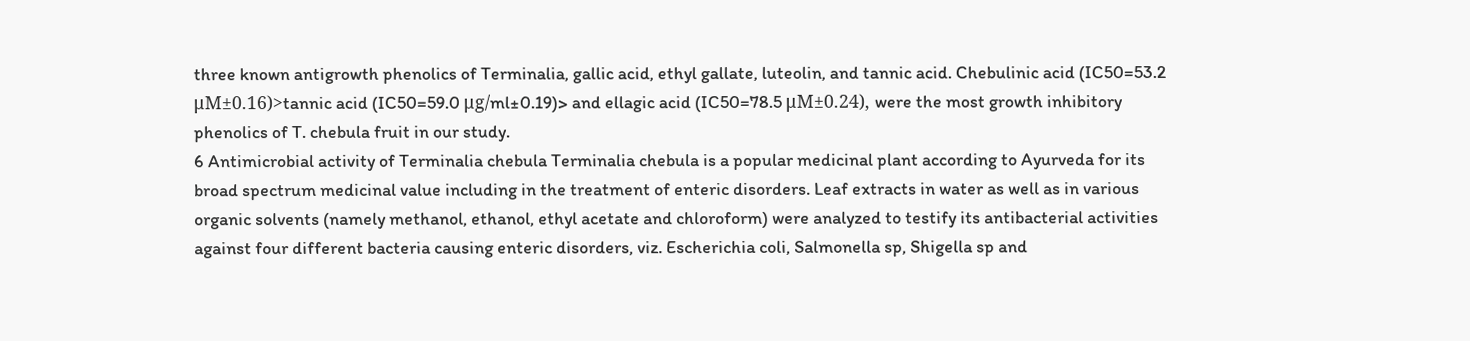three known antigrowth phenolics of Terminalia, gallic acid, ethyl gallate, luteolin, and tannic acid. Chebulinic acid (IC50=53.2 μM±0.16)>tannic acid (IC50=59.0 μg/ml±0.19)> and ellagic acid (IC50=78.5 μM±0.24), were the most growth inhibitory phenolics of T. chebula fruit in our study.
6 Antimicrobial activity of Terminalia chebula Terminalia chebula is a popular medicinal plant according to Ayurveda for its broad spectrum medicinal value including in the treatment of enteric disorders. Leaf extracts in water as well as in various organic solvents (namely methanol, ethanol, ethyl acetate and chloroform) were analyzed to testify its antibacterial activities against four different bacteria causing enteric disorders, viz. Escherichia coli, Salmonella sp, Shigella sp and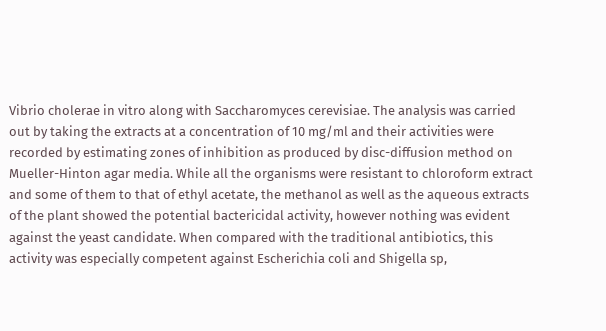Vibrio cholerae in vitro along with Saccharomyces cerevisiae. The analysis was carried out by taking the extracts at a concentration of 10 mg/ml and their activities were recorded by estimating zones of inhibition as produced by disc-diffusion method on Mueller-Hinton agar media. While all the organisms were resistant to chloroform extract and some of them to that of ethyl acetate, the methanol as well as the aqueous extracts of the plant showed the potential bactericidal activity, however nothing was evident against the yeast candidate. When compared with the traditional antibiotics, this activity was especially competent against Escherichia coli and Shigella sp,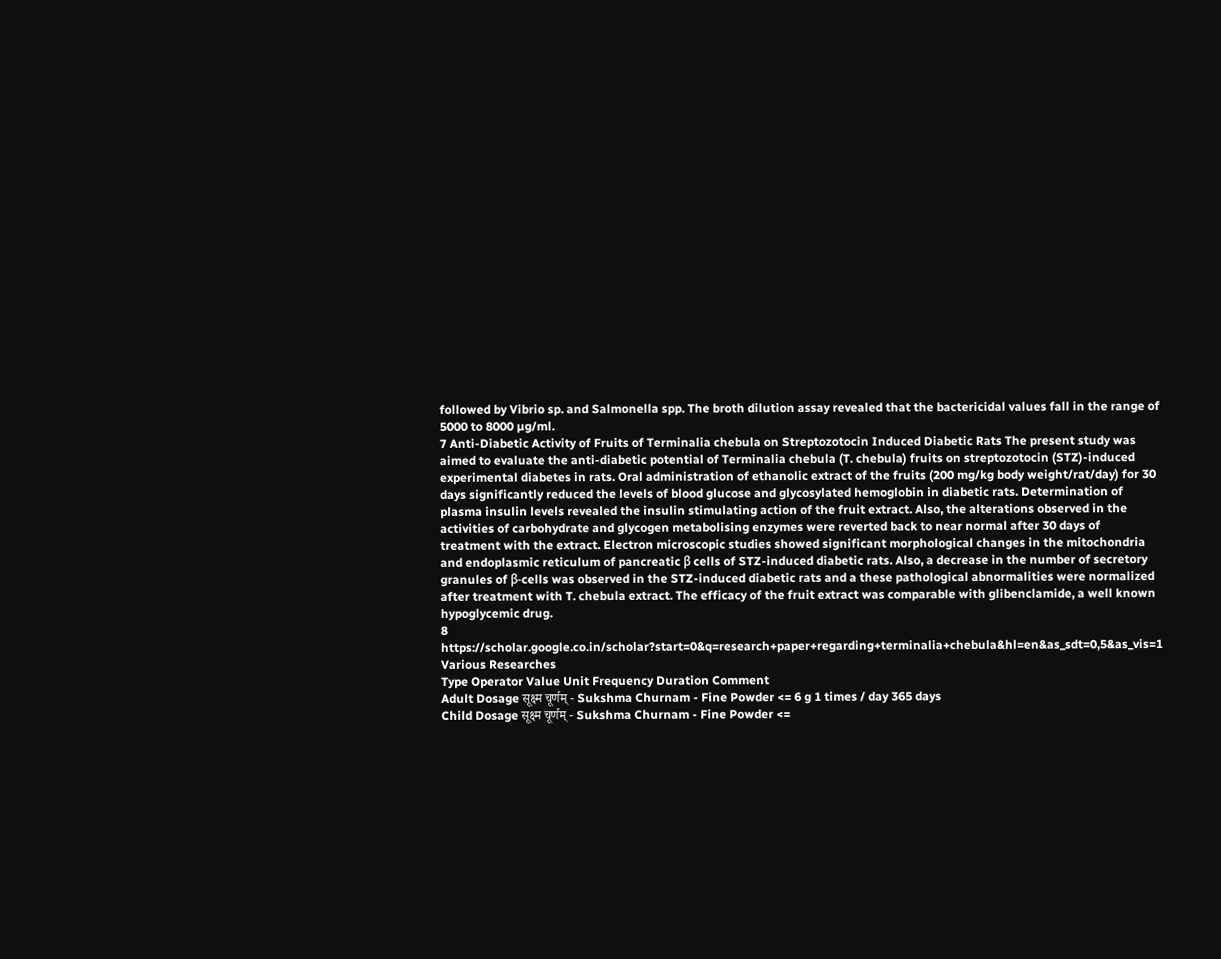followed by Vibrio sp. and Salmonella spp. The broth dilution assay revealed that the bactericidal values fall in the range of 5000 to 8000 µg/ml.
7 Anti-Diabetic Activity of Fruits of Terminalia chebula on Streptozotocin Induced Diabetic Rats The present study was aimed to evaluate the anti-diabetic potential of Terminalia chebula (T. chebula) fruits on streptozotocin (STZ)-induced experimental diabetes in rats. Oral administration of ethanolic extract of the fruits (200 mg/kg body weight/rat/day) for 30 days significantly reduced the levels of blood glucose and glycosylated hemoglobin in diabetic rats. Determination of plasma insulin levels revealed the insulin stimulating action of the fruit extract. Also, the alterations observed in the activities of carbohydrate and glycogen metabolising enzymes were reverted back to near normal after 30 days of treatment with the extract. Electron microscopic studies showed significant morphological changes in the mitochondria and endoplasmic reticulum of pancreatic β cells of STZ-induced diabetic rats. Also, a decrease in the number of secretory granules of β-cells was observed in the STZ-induced diabetic rats and a these pathological abnormalities were normalized after treatment with T. chebula extract. The efficacy of the fruit extract was comparable with glibenclamide, a well known hypoglycemic drug.
8 https://scholar.google.co.in/scholar?start=0&q=research+paper+regarding+terminalia+chebula&hl=en&as_sdt=0,5&as_vis=1 Various Researches
Type Operator Value Unit Frequency Duration Comment
Adult Dosage सूक्ष्म चूर्णम् - Sukshma Churnam - Fine Powder <= 6 g 1 times / day 365 days
Child Dosage सूक्ष्म चूर्णम् - Sukshma Churnam - Fine Powder <=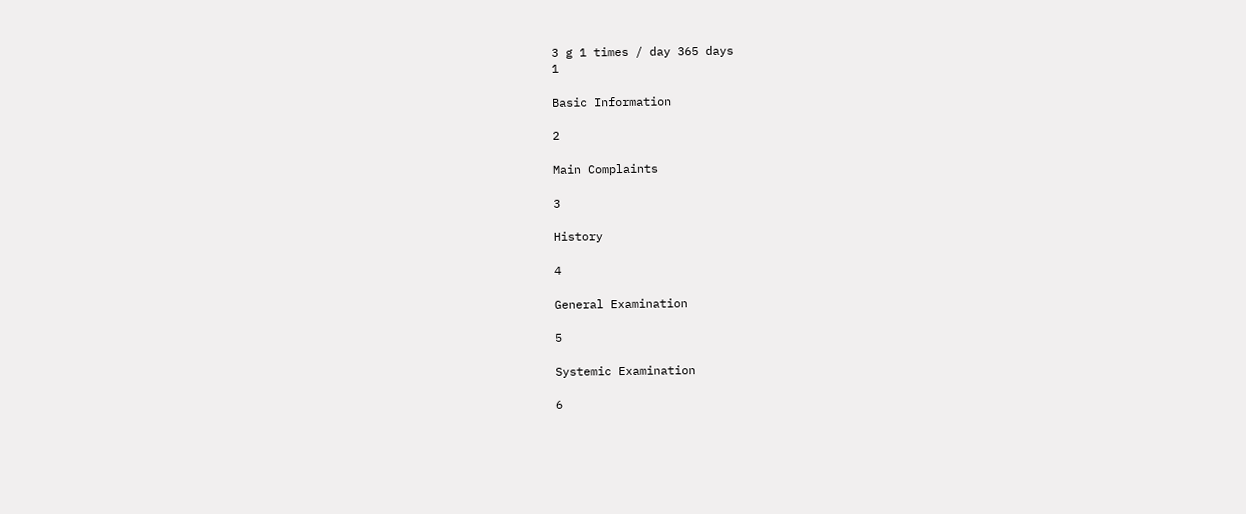3 g 1 times / day 365 days
1

Basic Information

2

Main Complaints

3

History

4

General Examination

5

Systemic Examination

6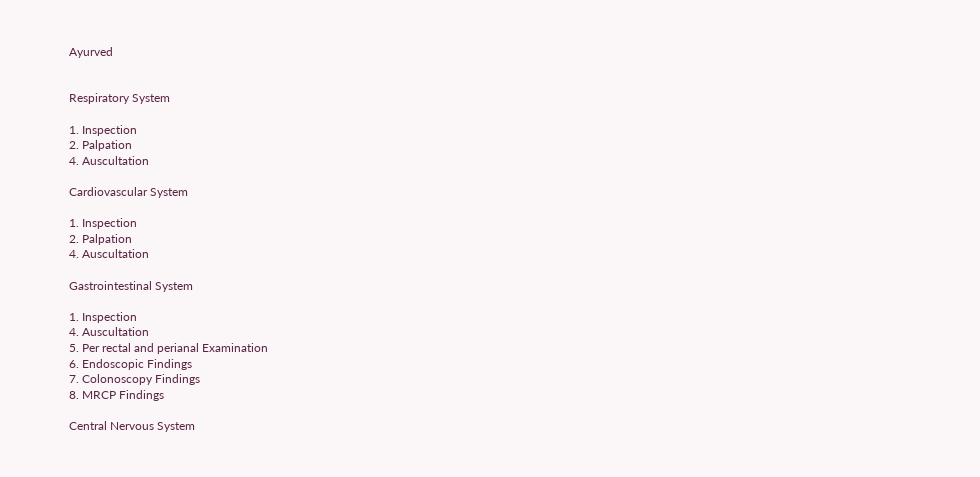Ayurved


Respiratory System

1. Inspection
2. Palpation
4. Auscultation

Cardiovascular System

1. Inspection
2. Palpation
4. Auscultation

Gastrointestinal System

1. Inspection
4. Auscultation
5. Per rectal and perianal Examination
6. Endoscopic Findings
7. Colonoscopy Findings
8. MRCP Findings

Central Nervous System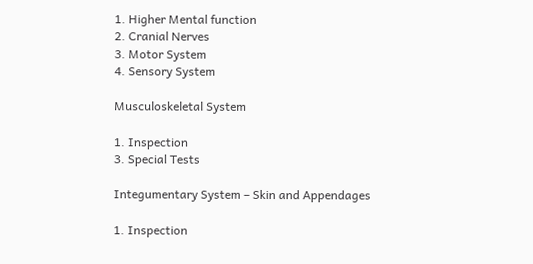1. Higher Mental function
2. Cranial Nerves
3. Motor System
4. Sensory System

Musculoskeletal System

1. Inspection
3. Special Tests

Integumentary System – Skin and Appendages

1. Inspection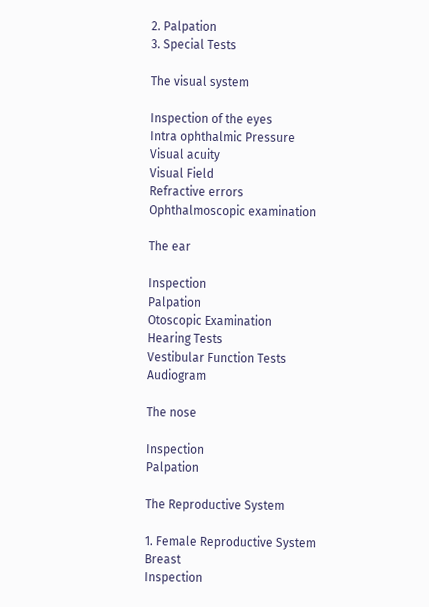2. Palpation
3. Special Tests

The visual system

Inspection of the eyes
Intra ophthalmic Pressure
Visual acuity
Visual Field
Refractive errors
Ophthalmoscopic examination

The ear

Inspection
Palpation
Otoscopic Examination
Hearing Tests
Vestibular Function Tests
Audiogram

The nose

Inspection
Palpation

The Reproductive System

1. Female Reproductive System
Breast
Inspection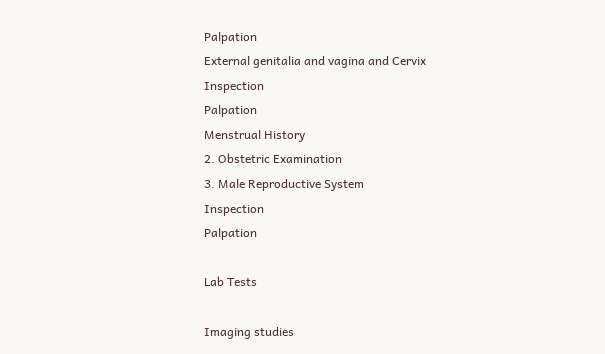Palpation
External genitalia and vagina and Cervix
Inspection
Palpation
Menstrual History
2. Obstetric Examination
3. Male Reproductive System
Inspection
Palpation

Lab Tests

Imaging studies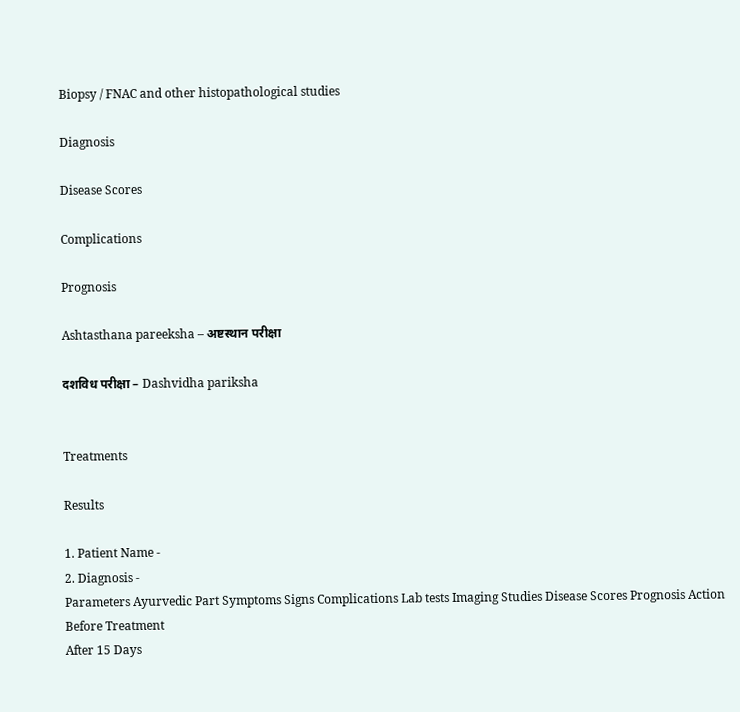Biopsy / FNAC and other histopathological studies

Diagnosis

Disease Scores

Complications

Prognosis

Ashtasthana pareeksha – अष्टस्थान परीक्षा

दशविध परीक्षा – Dashvidha pariksha


Treatments

Results

1. Patient Name -
2. Diagnosis -
Parameters Ayurvedic Part Symptoms Signs Complications Lab tests Imaging Studies Disease Scores Prognosis Action
Before Treatment
After 15 Days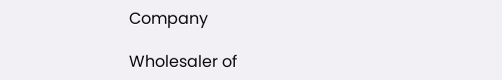Company

Wholesaler of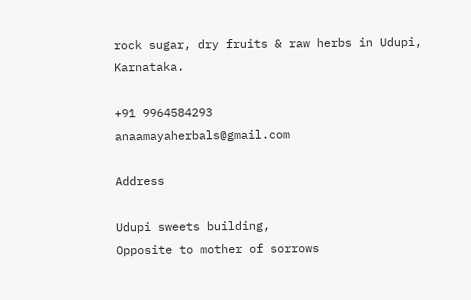rock sugar, dry fruits & raw herbs in Udupi, Karnataka.

+91 9964584293
anaamayaherbals@gmail.com

Address

Udupi sweets building,
Opposite to mother of sorrows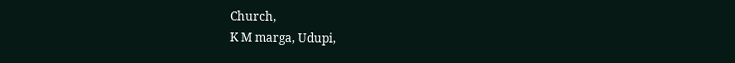Church,
K M marga, Udupi,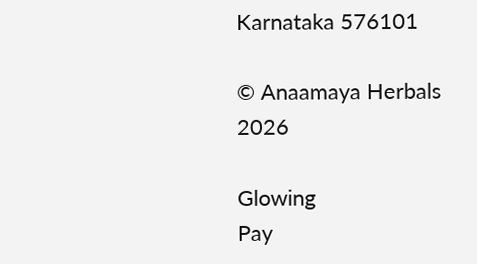Karnataka 576101

© Anaamaya Herbals 2026

Glowing
Pay